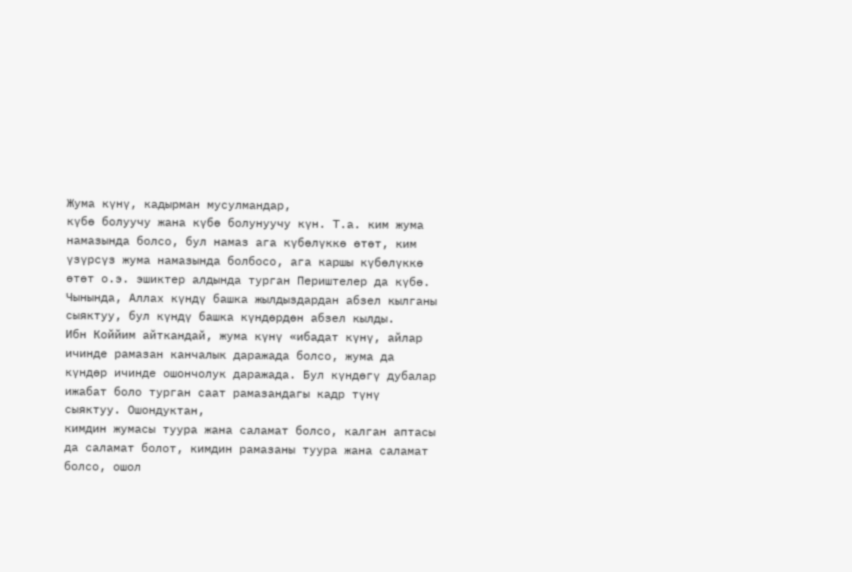Жума күнү, кадырман мусулмандар,
күбө болуучу жана күбө болунуучу күн. Т.а. ким жума намазында болсо, бул намаз ага күбөлүккө өтөт, ким үзүрсүз жума намазында болбосо, ага каршы күбөлүккө өтөт о.э. эшиктер алдында турган Периштелер да күбө. Чынында, Аллах күндү башка жылдыздардан абзел кылганы сыяктуу, бул күндү башка күндөрдөн абзел кылды.
Ибн Коййим айткандай, жума күнү «ибадат күнү, айлар ичинде рамазан канчалык даражада болсо, жума да күндөр ичинде ошончолук даражада. Бул күндөгү дубалар ижабат боло турган саат рамазандагы кадр түнү сыяктуу. Ошондуктан,
кимдин жумасы туура жана саламат болсо, калган аптасы да саламат болот, кимдин рамазаны туура жана саламат болсо, ошол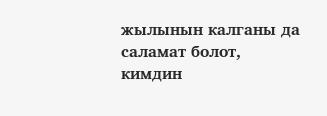жылынын калганы да саламат болот, кимдин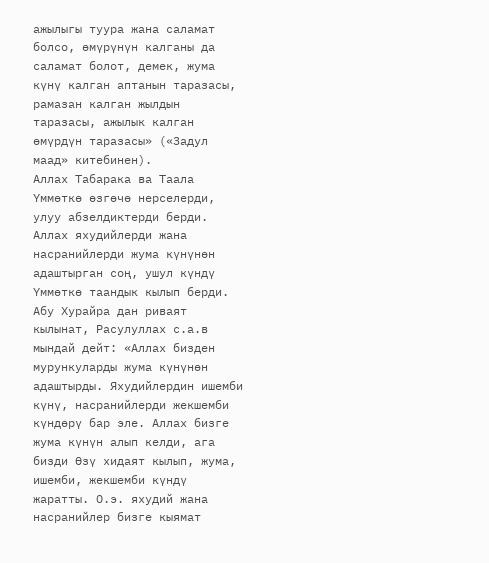ажылыгы туура жана саламат болсо, өмүрүнүн калганы да саламат болот, демек, жума күнү калган аптанын таразасы, рамазан калган жылдын таразасы, ажылык калган өмүрдүн таразасы» («Задул маад» китебинен).
Аллах Табарака ва Таала Үммөткө өзгөчө нерселерди,
улуу абзелдиктерди берди. Аллах яхудийлерди жана насранийлерди жума күнүнөн адаштырган соң, ушул күндү Үммөткө таандык кылып берди.
Абу Хурайра дан риваят кылынат, Расулуллах с.а.в мындай дейт: «Аллах бизден мурункуларды жума күнүнөн адаштырды. Яхудийлердин ишемби күнү, насранийлерди жекшемби күндөрү бар эле. Аллах бизге жума күнүн алып келди, ага бизди Өзү хидаят кылып, жума, ишемби, жекшемби күндү жаратты. О.э. яхудий жана насранийлер бизге кыямат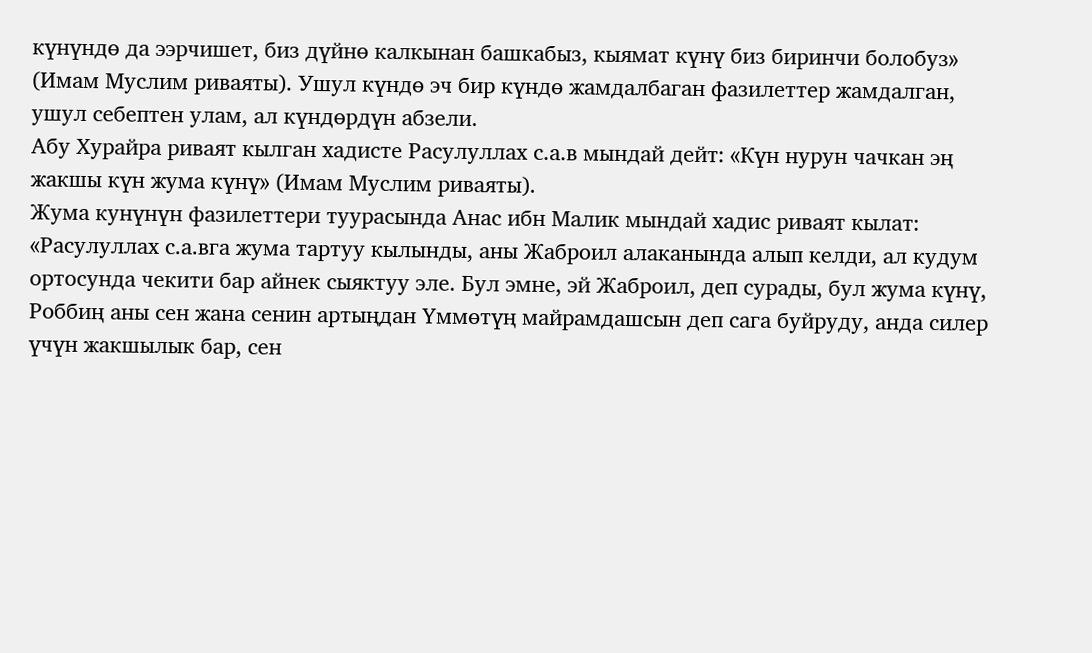күнүндө да ээрчишет, биз дүйнө калкынан башкабыз, кыямат күнү биз биринчи болобуз» (Имам Муслим риваяты). Ушул күндө эч бир күндө жамдалбаган фазилеттер жамдалган, ушул себептен улам, ал күндөрдүн абзели.
Абу Хурайра риваят кылган хадисте Расулуллах с.а.в мындай дейт: «Күн нурун чачкан эң жакшы күн жума күнү» (Имам Муслим риваяты).
Жума кунүнүн фазилеттери туурасында Анас ибн Малик мындай хадис риваят кылат: «Расулуллах с.а.вга жума тартуу кылынды, аны Жаброил алаканында алып келди, ал кудум ортосунда чекити бар айнек сыяктуу эле. Бул эмне, эй Жаброил, деп сурады, бул жума күнү, Роббиң аны сен жана сенин артыңдан Үммөтүң майрамдашсын деп сага буйруду, анда силер үчүн жакшылык бар, сен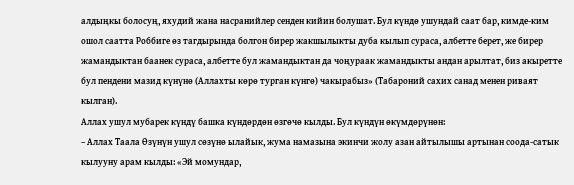алдыңкы болосуң, яхудий жана насранийлер сенден кийин болушат. Бул күндө ушундай саат бар, кимде-ким ошол саатта Роббиге өз тагдырында болгон бирер жакшылыкты дуба кылып сураса, албетте берет, же бирер жамандыктан баанек сураса, албетте бул жамандыктан да чоңураак жамандыкты андан арылтат, биз акыретте бул пендени мазид күнүнө (Аллахты көрө турган күнгө) чакырабыз» (Табароний сахих санад менен риваят кылган).
Аллах ушул мубарек күндү башка күндөрдөн өзгөчө кылды. Бул күндүн өкүмдөрүнөн:
– Аллах Таала Өзүнүн ушул сөзүнө ылайык, жума намазына экинчи жолу азан айтылышы артынан соода-сатык кылууну арам кылды: «Эй момундар,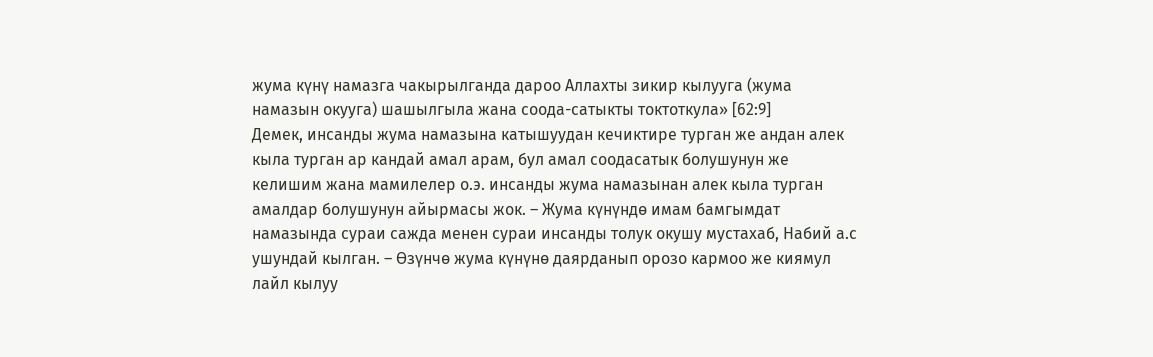жума күнү намазга чакырылганда дароо Аллахты зикир кылууга (жума намазын окууга) шашылгыла жана соода-сатыкты токтоткула» [62:9]
Демек, инсанды жума намазына катышуудан кечиктире турган же андан алек кыла турган ар кандай амал арам, бул амал соодасатык болушунун же келишим жана мамилелер о.э. инсанды жума намазынан алек кыла турган амалдар болушунун айырмасы жок. – Жума күнүндө имам бамгымдат намазында сураи сажда менен сураи инсанды толук окушу мустахаб, Набий а.с ушундай кылган. – Өзүнчө жума күнүнө даярданып орозо кармоо же киямул лайл кылуу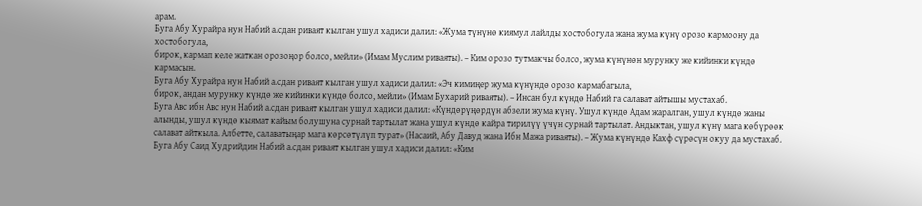арам.
Буга Абу Хурайра нун Набий а.сдан риваят кылган ушул хадиси далил: «Жума түнүнө киямул лайлды хостобогула жана жума күнү орозо кармоону да хостобогула,
бирок, кармап келе жаткан орозоңор болсо, мейли» (Имам Муслим риваяты). – Ким орозо тутмакчы болсо, жума күнүнөн мурунку же кийинки күндө кармасын.
Буга Абу Хурайра нун Набий а.сдан риваят кылган ушул хадиси далил: «Эч кимиңер жума күнүндө орозо кармабагыла,
бирок, андан мурунку күндө же кийинки күндө болсо, мейли» (Имам Бухарий риваяты). – Инсан бул күндө Набий га салават айтышы мустахаб.
Буга Авс ибн Авс нун Набий а.сдан риваят кылган ушул хадиси далил: «Күндөрүңөрдүн абзели жума күнү. Ушул күндө Адам жаралган, ушул күндө жаны алынды, ушул күндө кыямат кайым болушуна сурнай тартылат жана ушул күндө кайра тирилүү үчүн сурнай тартылат. Андыктан, ушул күнү мага көбүрөөк салават айткыла. Албетте, салаватыңар мага көрсөтүлүп турат» (Насаий, Абу Давуд жана Ибн Мажа риваяты). – Жума күнүндө Кахф сүрөсүн окуу да мустахаб.
Буга Абу Саид Худрийдин Набий а.сдан риваят кылган ушул хадиси далил: «Ким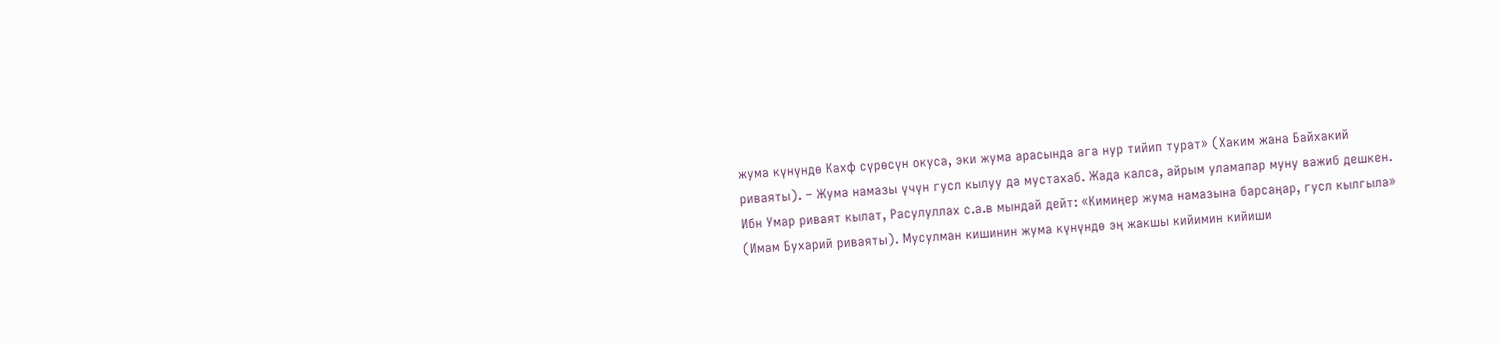жума күнүндө Кахф сүрөсүн окуса, эки жума арасында ага нур тийип турат» (Хаким жана Байхакий риваяты). – Жума намазы үчүн гусл кылуу да мустахаб. Жада калса, айрым уламалар муну важиб дешкен.
Ибн Умар риваят кылат, Расулуллах с.а.в мындай дейт: «Кимиңер жума намазына барсаңар, гусл кылгыла» (Имам Бухарий риваяты). Мусулман кишинин жума күнүндө эң жакшы кийимин кийиши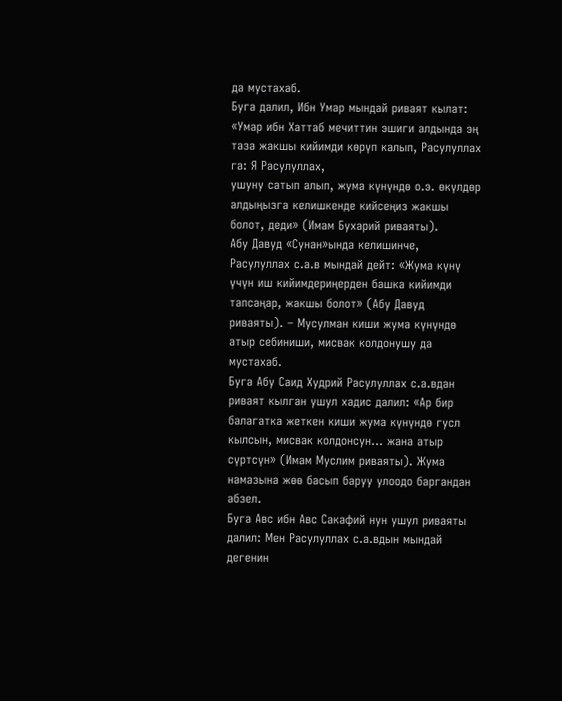да мустахаб.
Буга далил, Ибн Умар мындай риваят кылат: «Умар ибн Хаттаб мечиттин эшиги алдында эң таза жакшы кийимди көрүп калып, Расулуллах га: Я Расулуллах,
ушуну сатып алып, жума күнүндө о.э. өкүлдөр алдыңызга келишкенде кийсеңиз жакшы болот, деди» (Имам Бухарий риваяты).
Абу Давуд «Сунан»ында келишинче, Расулуллах с.а.в мындай дейт: «Жума күнү үчүн иш кийимдериңерден башка кийимди тапсаңар, жакшы болот» (Абу Давуд риваяты). – Мусулман киши жума күнүндө атыр себиниши, мисвак колдонушу да мустахаб.
Буга Абу Саид Худрий Расулуллах с.а.вдан риваят кылган ушул хадис далил: «Ар бир балагатка жеткен киши жума күнүндө гусл кылсын, мисвак колдонсун… жана атыр сүртсүн» (Имам Муслим риваяты). Жума намазына жөө басып баруу улоодо баргандан абзел.
Буга Авс ибн Авс Сакафий нун ушул риваяты далил: Мен Расулуллах с.а.вдын мындай дегенин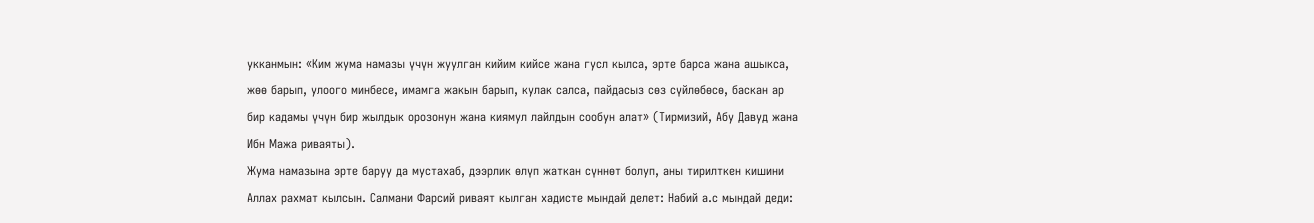укканмын: «Ким жума намазы үчүн жуулган кийим кийсе жана гусл кылса, эрте барса жана ашыкса, жөө барып, улоого минбесе, имамга жакын барып, кулак салса, пайдасыз сөз сүйлөбөсө, баскан ар бир кадамы үчүн бир жылдык орозонун жана киямул лайлдын сообун алат» (Тирмизий, Абу Давуд жана Ибн Мажа риваяты).
Жума намазына эрте баруу да мустахаб, дээрлик өлүп жаткан сүннөт болуп, аны тирилткен кишини Аллах рахмат кылсын. Салмани Фарсий риваят кылган хадисте мындай делет: Набий а.с мындай деди: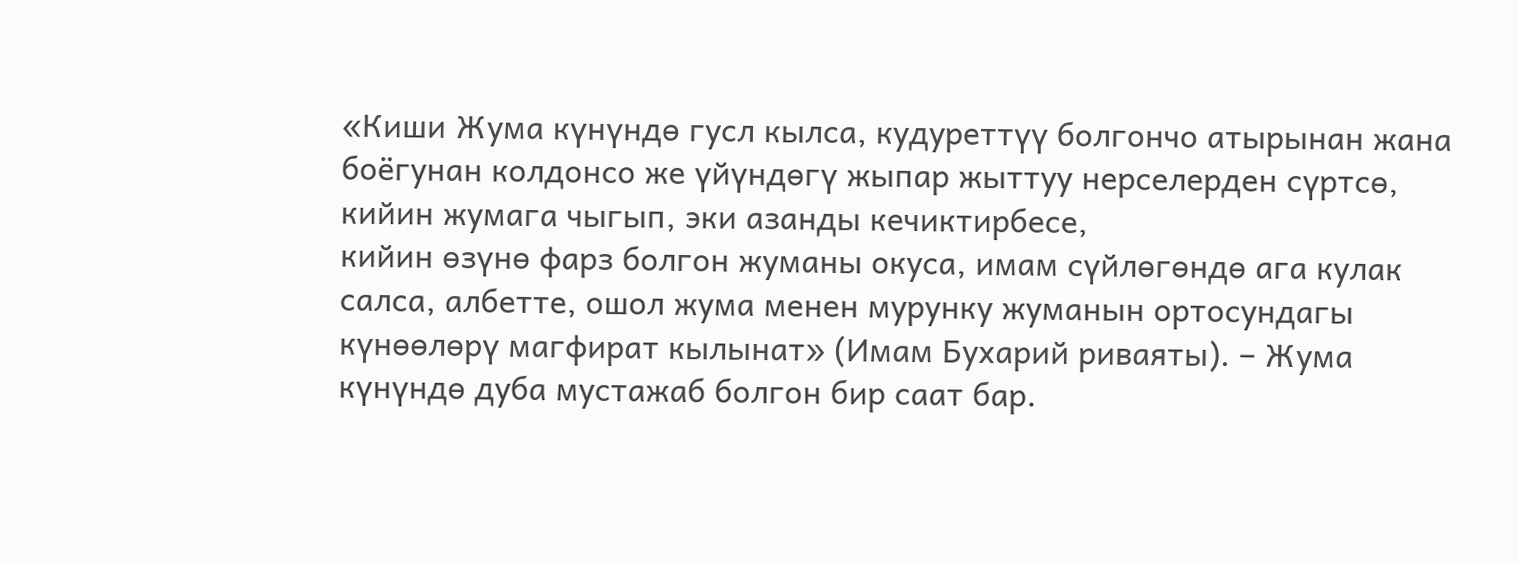«Киши Жума күнүндө гусл кылса, кудуреттүү болгончо атырынан жана боёгунан колдонсо же үйүндөгү жыпар жыттуу нерселерден сүртсө, кийин жумага чыгып, эки азанды кечиктирбесе,
кийин өзүнө фарз болгон жуманы окуса, имам сүйлөгөндө ага кулак салса, албетте, ошол жума менен мурунку жуманын ортосундагы күнөөлөрү магфират кылынат» (Имам Бухарий риваяты). – Жума күнүндө дуба мустажаб болгон бир саат бар.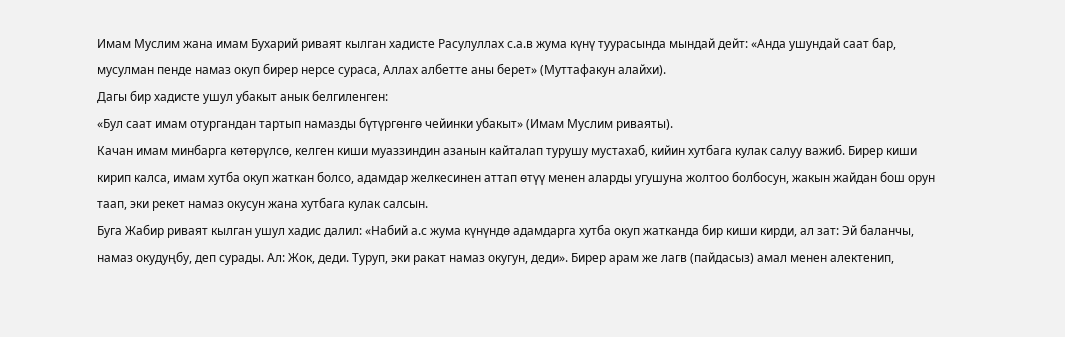Имам Муслим жана имам Бухарий риваят кылган хадисте Расулуллах с.а.в жума күнү туурасында мындай дейт: «Анда ушундай саат бар, мусулман пенде намаз окуп бирер нерсе сураса, Аллах албетте аны берет» (Муттафакун алайхи).
Дагы бир хадисте ушул убакыт анык белгиленген:
«Бул саат имам отургандан тартып намазды бүтүргөнгө чейинки убакыт» (Имам Муслим риваяты).
Качан имам минбарга көтөрүлсө, келген киши муаззиндин азанын кайталап турушу мустахаб, кийин хутбага кулак салуу важиб. Бирер киши кирип калса, имам хутба окуп жаткан болсо, адамдар желкесинен аттап өтүү менен аларды угушуна жолтоо болбосун, жакын жайдан бош орун таап, эки рекет намаз окусун жана хутбага кулак салсын.
Буга Жабир риваят кылган ушул хадис далил: «Набий а.с жума күнүндө адамдарга хутба окуп жатканда бир киши кирди, ал зат: Эй баланчы, намаз окудуңбу, деп сурады. Ал: Жок, деди. Туруп, эки ракат намаз окугун, деди». Бирер арам же лагв (пайдасыз) амал менен алектенип,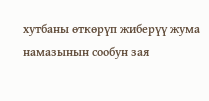хутбаны өткөрүп жиберүү жума намазынын сообун зая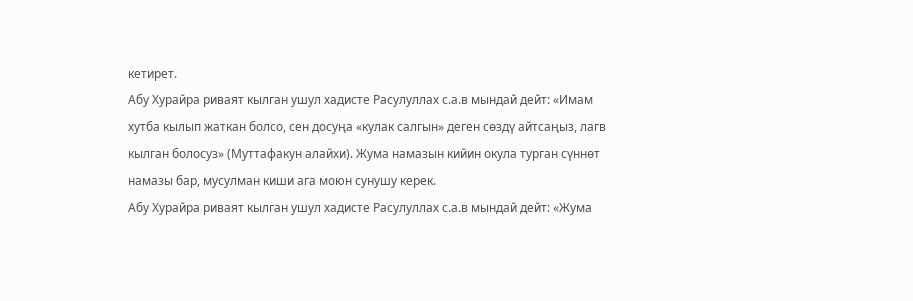кетирет.
Абу Хурайра риваят кылган ушул хадисте Расулуллах с.а.в мындай дейт: «Имам хутба кылып жаткан болсо, сен досуңа «кулак салгын» деген сөздү айтсаңыз, лагв кылган болосуз» (Муттафакун алайхи). Жума намазын кийин окула турган сүннөт намазы бар, мусулман киши ага моюн сунушу керек.
Абу Хурайра риваят кылган ушул хадисте Расулуллах с.а.в мындай дейт: «Жума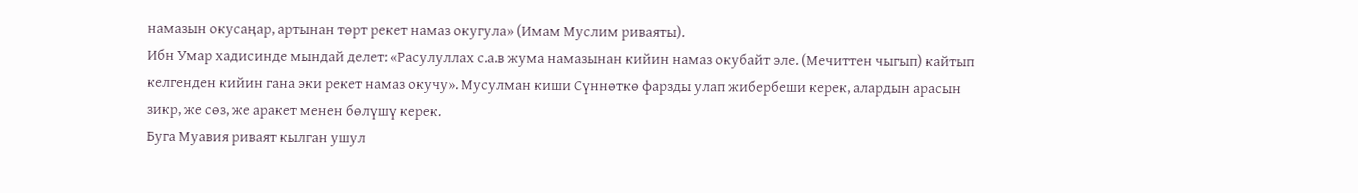намазын окусаңар, артынан төрт рекет намаз окугула» (Имам Муслим риваяты).
Ибн Умар хадисинде мындай делет: «Расулуллах с.а.в жума намазынан кийин намаз окубайт эле. (Мечиттен чыгып) кайтып келгенден кийин гана эки рекет намаз окучу». Мусулман киши Сүннөткө фарзды улап жибербеши керек, алардын арасын зикр, же сөз, же аракет менен бөлүшү керек.
Буга Муавия риваят кылган ушул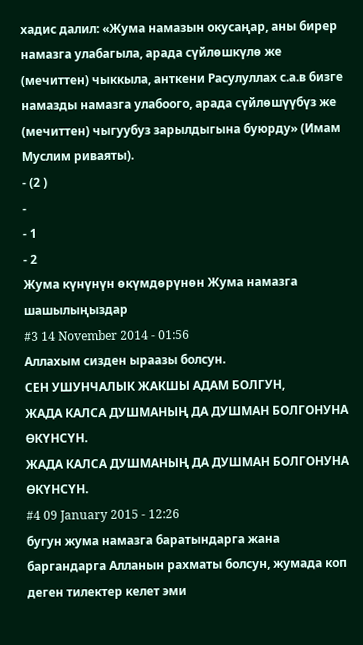хадис далил: «Жума намазын окусаңар, аны бирер намазга улабагыла, арада сүйлөшкүлө же (мечиттен) чыккыла, анткени Расулуллах с.а.в бизге намазды намазга улабоого, арада сүйлөшүүбүз же (мечиттен) чыгуубуз зарылдыгына буюрду» (Имам Муслим риваяты).
- (2 )
-
- 1
- 2
Жума күнүнүн өкүмдөрүнөн Жума намазга шашылыңыздар
#3 14 November 2014 - 01:56
Аллахым сизден ыраазы болсун.
СЕН УШУНЧАЛЫК ЖАКШЫ АДАМ БОЛГУН,
ЖАДА КАЛСА ДУШМАНЫҢ ДА ДУШМАН БОЛГОНУНА ӨКҮНСҮН.
ЖАДА КАЛСА ДУШМАНЫҢ ДА ДУШМАН БОЛГОНУНА ӨКҮНСҮН.
#4 09 January 2015 - 12:26
бугун жума намазга баратындарга жана баргандарга Алланын рахматы болсун, жумада коп деген тилектер келет эми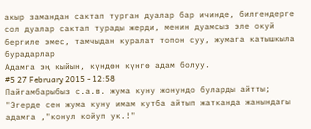акыр замандан сактап турган дуалар бар ичинде, билгендерге сол дуалар сактап турады жерди, менин дуамсыз эле окуй бергиле эмес, тамчыдан куралат топон суу, жумага катышкыла бурадарлар
Адамга эң кыйын, күндөн күнгө адам болуу.
#5 27 February 2015 - 12:58
Пайгамбарыбыз с.а.в. жума куну жонундо буларды айтты; "Эгерде сен жума куну имам кутба айтып жатканда жанындагы адамга ,"конул койуп ук.!"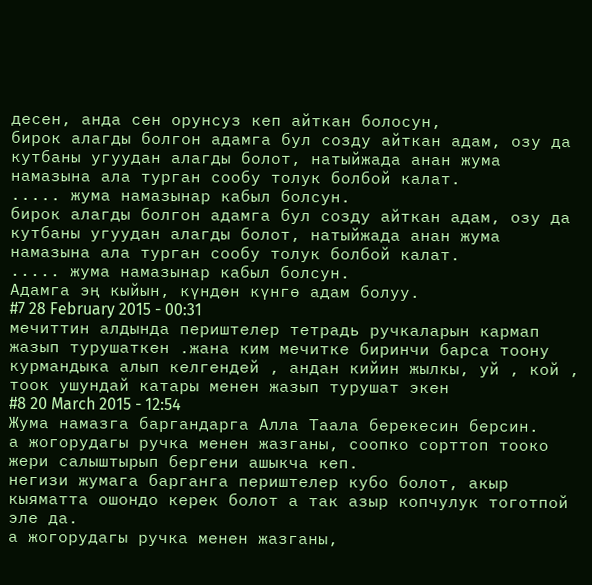десен, анда сен орунсуз кеп айткан болосун,
бирок алагды болгон адамга бул созду айткан адам, озу да кутбаны угуудан алагды болот, натыйжада анан жума намазына ала турган сообу толук болбой калат.
..... жума намазынар кабыл болсун.
бирок алагды болгон адамга бул созду айткан адам, озу да кутбаны угуудан алагды болот, натыйжада анан жума намазына ала турган сообу толук болбой калат.
..... жума намазынар кабыл болсун.
Адамга эң кыйын, күндөн күнгө адам болуу.
#7 28 February 2015 - 00:31
мечиттин алдында периштелер тетрадь ручкаларын кармап жазып турушаткен .жана ким мечитке биринчи барса тоону курмандыка алып келгендей , андан кийин жылкы, уй , кой , тоок ушундай катары менен жазып турушат экен
#8 20 March 2015 - 12:54
Жума намазга баргандарга Алла Таала берекесин берсин.
а жогорудагы ручка менен жазганы, соопко сорттоп тооко жери салыштырып бергени ашыкча кеп.
негизи жумага барганга периштелер кубо болот, акыр кыяматта ошондо керек болот а так азыр копчулук тоготпой эле да.
а жогорудагы ручка менен жазганы,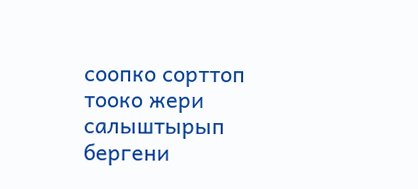соопко сорттоп тооко жери салыштырып бергени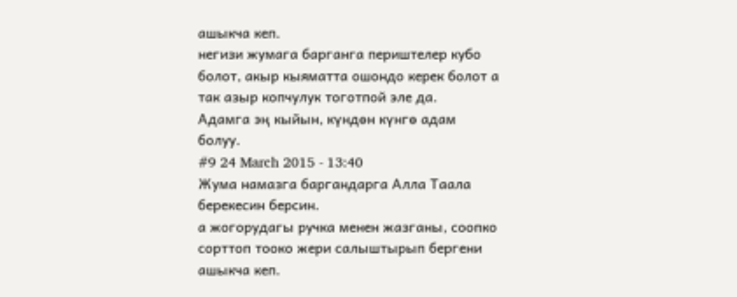ашыкча кеп.
негизи жумага барганга периштелер кубо болот, акыр кыяматта ошондо керек болот а так азыр копчулук тоготпой эле да.
Адамга эң кыйын, күндөн күнгө адам болуу.
#9 24 March 2015 - 13:40
Жума намазга баргандарга Алла Таала берекесин берсин.
а жогорудагы ручка менен жазганы, соопко сорттоп тооко жери салыштырып бергени ашыкча кеп.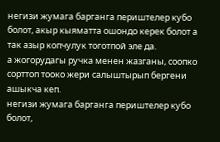негизи жумага барганга периштелер кубо болот, акыр кыяматта ошондо керек болот а так азыр копчулук тоготпой эле да.
а жогорудагы ручка менен жазганы, соопко сорттоп тооко жери салыштырып бергени ашыкча кеп.
негизи жумага барганга периштелер кубо болот,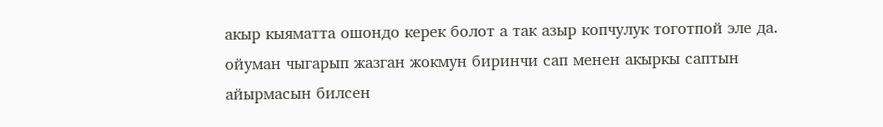акыр кыяматта ошондо керек болот а так азыр копчулук тоготпой эле да.
ойуман чыгарып жазган жокмун биринчи сап менен акыркы саптын айырмасын билсен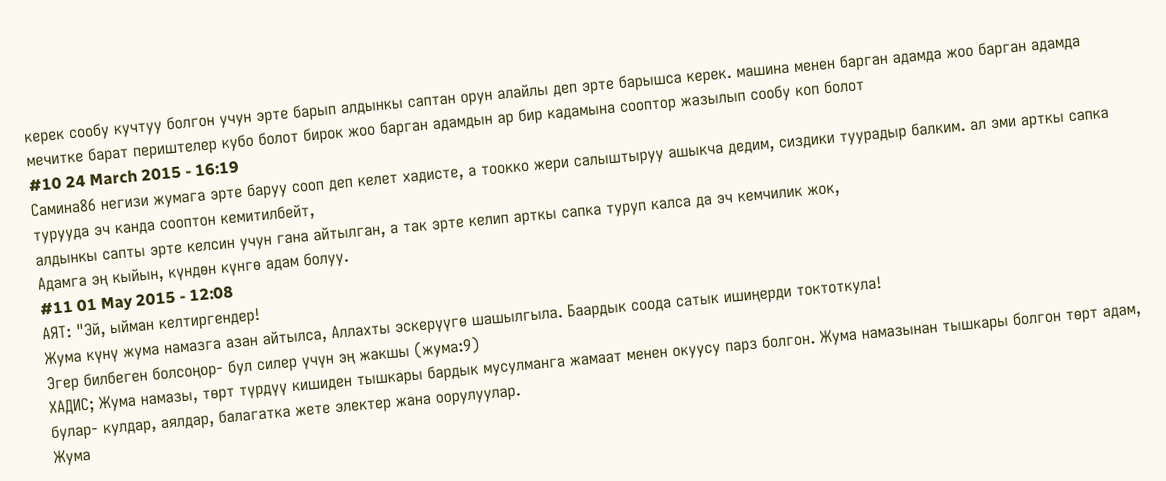керек сообу кучтуу болгон учун эрте барып алдынкы саптан орун алайлы деп эрте барышса керек. машина менен барган адамда жоо барган адамда мечитке барат периштелер кубо болот бирок жоо барган адамдын ар бир кадамына сооптор жазылып сообу коп болот
#10 24 March 2015 - 16:19
Самина86 негизи жумага эрте баруу сооп деп келет хадисте, а тоокко жери салыштыруу ашыкча дедим, сиздики туурадыр балким. ал эми арткы сапка турууда эч канда сооптон кемитилбейт,
алдынкы сапты эрте келсин учун гана айтылган, а так эрте келип арткы сапка туруп калса да эч кемчилик жок,
Адамга эң кыйын, күндөн күнгө адам болуу.
#11 01 May 2015 - 12:08
АЯТ: "Эй, ыйман келтиргендер!
Жума күнү жума намазга азан айтылса, Аллахты эскерүүгө шашылгыла. Баардык соода сатык ишиңерди токтоткула!
Эгер билбеген болсоңор- бул силер үчүн эң жакшы (жума:9)
ХАДИС; Жума намазы, төрт түрдүү кишиден тышкары бардык мусулманга жамаат менен окуусу парз болгон. Жума намазынан тышкары болгон төрт адам, булар- кулдар, аялдар, балагатка жете электер жана оорулуулар.
Жума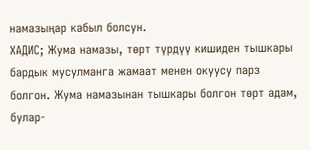намазыңар кабыл болсун.
ХАДИС; Жума намазы, төрт түрдүү кишиден тышкары бардык мусулманга жамаат менен окуусу парз болгон. Жума намазынан тышкары болгон төрт адам, булар-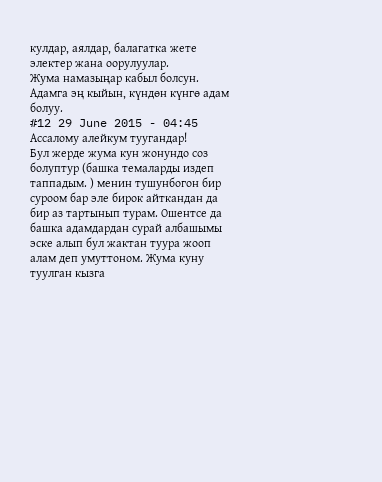кулдар, аялдар, балагатка жете электер жана оорулуулар.
Жума намазыңар кабыл болсун.
Адамга эң кыйын, күндөн күнгө адам болуу.
#12 29 June 2015 - 04:45
Ассалому алейкум туугандар!
Бул жерде жума кун жонундо соз болуптур (башка темаларды издеп таппадым. ) менин тушунбогон бир суроом бар эле бирок айткандан да бир аз тартынып турам. Ошентсе да башка адамдардан сурай албашымы эске алып бул жактан туура жооп алам деп умуттоном. Жума куну туулган кызга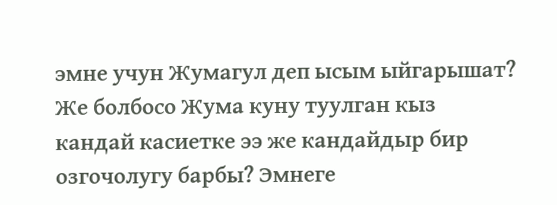эмне учун Жумагул деп ысым ыйгарышат? Же болбосо Жума куну туулган кыз кандай касиетке ээ же кандайдыр бир озгочолугу барбы? Эмнеге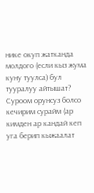нике окуп жатканда молдого (если кыз жума куну туулса) бул тууралуу айтышат? Суроом орунсуз болсо кечирим сурайм (ар кимден ар кандай кеп уга берип кыжаалат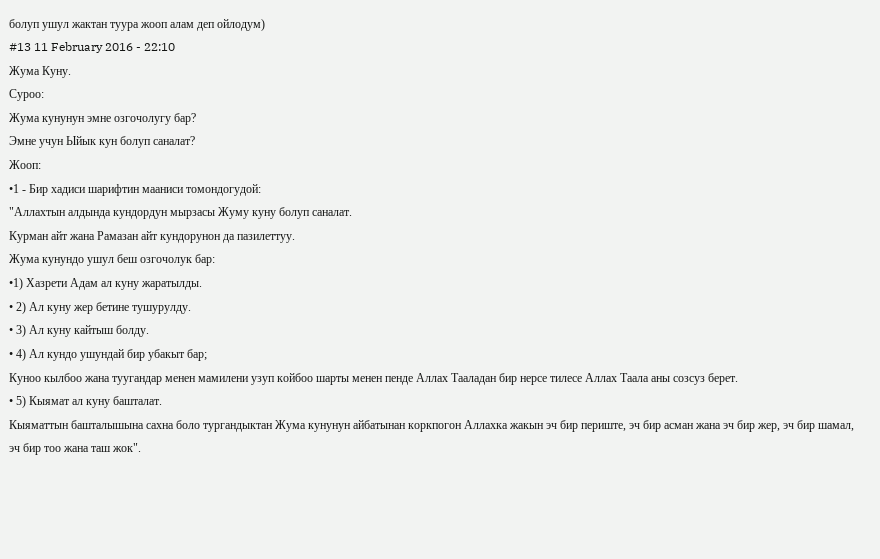болуп ушул жактан туура жооп алам деп ойлодум)
#13 11 February 2016 - 22:10
Жума Куну.
Суроо:
Жума кунунун эмне озгочолугу бар?
Эмне учун Ыйык кун болуп саналат?
Жооп:
•1 - Бир хадиси шарифтин мааниси томондогудой:
"Аллахтын алдында кундордун мырзасы Жуму куну болуп саналат.
Курман айт жана Рамазан айт кундорунон да пазилеттуу.
Жума кунундо ушул беш озгочолук бар:
•1) Хазрети Адам ал куну жаратылды.
• 2) Ал куну жер бетине тушурулду.
• 3) Ал куну кайтыш болду.
• 4) Ал кундо ушундай бир убакыт бар;
Куноо кылбоо жана туугандар менен мамилени узуп койбоо шарты менен пенде Аллах Тааладан бир нерсе тилесе Аллах Таала аны созсуз берет.
• 5) Кыямат ал куну башталат.
Кыяматтын башталышына сахна боло тургандыктан Жума кунунун айбатынан коркпогон Аллахка жакын эч бир периште, эч бир асман жана эч бир жер, эч бир шамал, эч бир тоо жана таш жок".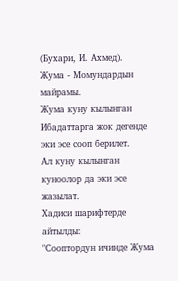(Бухари, И. Ахмед).
Жума - Момундардын майрамы.
Жума куну кылынган Ибадаттарга жок дегенде эки эсе сооп берилет.
Ал куну кылынган куноолор да эки эсе жазылат.
Хадиси шарифтерде айтылды:
"Сооптордун ичинде Жума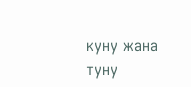куну жана туну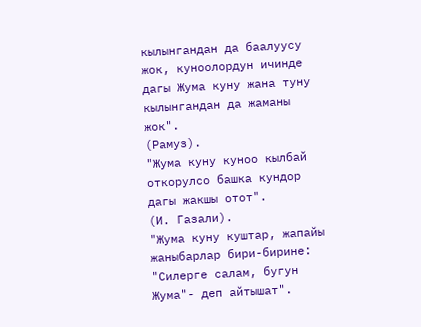кылынгандан да баалуусу жок, куноолордун ичинде дагы Жума куну жана туну кылынгандан да жаманы жок".
(Рамуз).
"Жума куну куноо кылбай откорулсо башка кундор дагы жакшы отот".
(И. Газали).
"Жума куну куштар, жапайы жаныбарлар бири-бирине:
"Силерге салам, бугун Жума"- деп айтышат".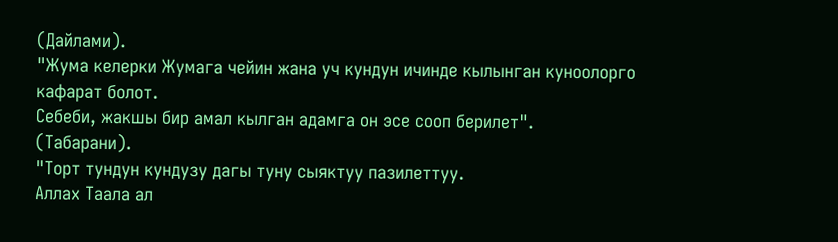(Дайлами).
"Жума келерки Жумага чейин жана уч кундун ичинде кылынган куноолорго кафарат болот.
Себеби, жакшы бир амал кылган адамга он эсе сооп берилет".
(Табарани).
"Торт тундун кундузу дагы туну сыяктуу пазилеттуу.
Аллах Таала ал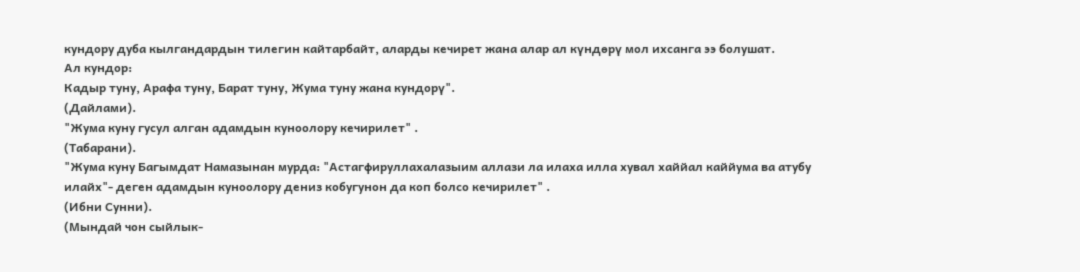кундору дуба кылгандардын тилегин кайтарбайт, аларды кечирет жана алар ал күндөрү мол ихсанга ээ болушат.
Ал кундор:
Кадыр туну, Арафа туну, Барат туну, Жума туну жана кундорү".
(Дайлами).
"Жума куну гусул алган адамдын куноолору кечирилет" .
(Табарани).
"Жума куну Багымдат Намазынан мурда: "Астагфируллахалазыим аллази ла илаха илла хувал хаййал каййума ва атубу илайх"- деген адамдын куноолору дениз кобугунон да коп болсо кечирилет" .
(Ибни Сунни).
(Мындай чон сыйлык-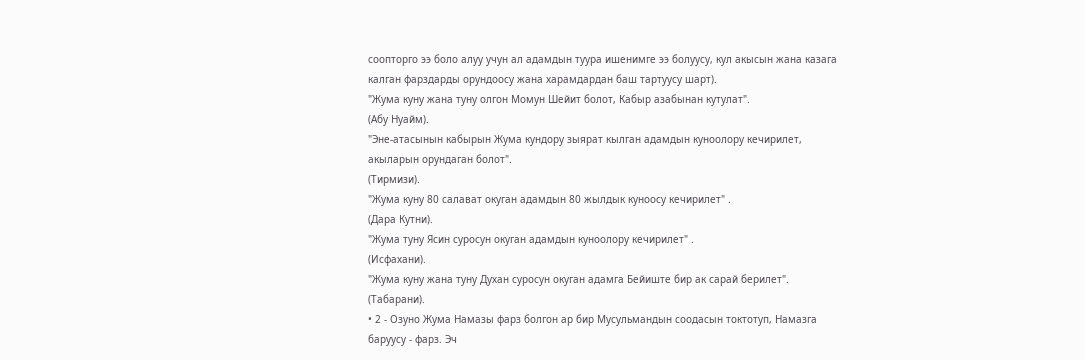соопторго ээ боло алуу учун ал адамдын туура ишенимге ээ болуусу, кул акысын жана казага калган фарздарды орундоосу жана харамдардан баш тартуусу шарт).
"Жума куну жана туну олгон Момун Шейит болот, Кабыр азабынан кутулат".
(Абу Нуайм).
"Эне-атасынын кабырын Жума кундору зыярат кылган адамдын куноолору кечирилет, акыларын орундаган болот".
(Тирмизи).
"Жума куну 80 салават окуган адамдын 80 жылдык куноосу кечирилет" .
(Дара Кутни).
"Жума туну Ясин суросун окуган адамдын куноолору кечирилет" .
(Исфахани).
"Жума куну жана туну Духан суросун окуган адамга Бейиште бир ак сарай берилет".
(Табарани).
• 2 - Озуно Жума Намазы фарз болгон ар бир Мусульмандын соодасын токтотуп, Намазга баруусу - фарз. Эч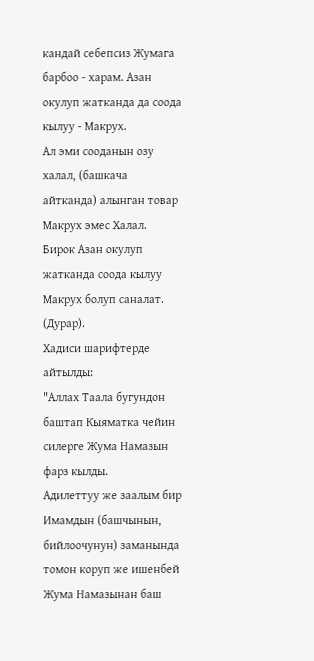кандай себепсиз Жумага барбоо - харам. Азан окулуп жатканда да соода кылуу - Макрух.
Ал эми сооданын озу халал, (башкача айтканда) алынган товар Макрух эмес Халал.
Бирок Азан окулуп жатканда соода кылуу Макрух болуп саналат.
(Дурар).
Хадиси шарифтерде айтылды:
"Аллах Таала бугундон баштап Кыяматка чейин силерге Жума Намазын фарз кылды.
Адилеттуу же заалым бир Имамдын (башчынын, бийлоочунун) заманында томон коруп же ишенбей Жума Намазынан баш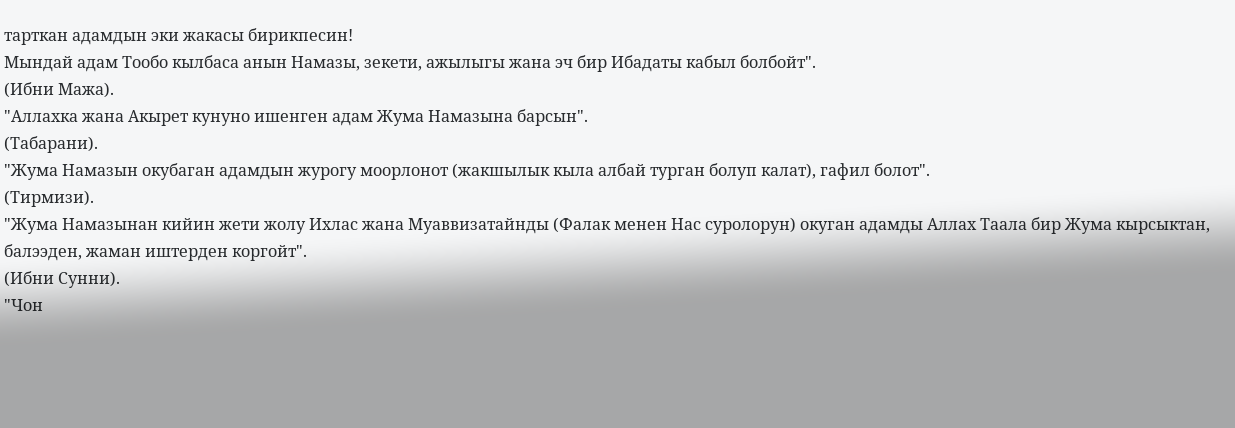тарткан адамдын эки жакасы бирикпесин!
Мындай адам Тообо кылбаса анын Намазы, зекети, ажылыгы жана эч бир Ибадаты кабыл болбойт".
(Ибни Мажа).
"Аллахка жана Акырет кунуно ишенген адам Жума Намазына барсын".
(Табарани).
"Жума Намазын окубаган адамдын журогу моорлонот (жакшылык кыла албай турган болуп калат), гафил болот".
(Тирмизи).
"Жума Намазынан кийин жети жолу Ихлас жана Муаввизатайнды (Фалак менен Нас суролорун) окуган адамды Аллах Таала бир Жума кырсыктан, балээден, жаман иштерден коргойт".
(Ибни Сунни).
"Чон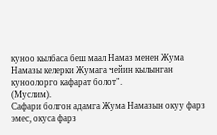куноо кылбаса беш маал Намаз менен Жума Намазы келерки Жумага чейин кылынган куноолорго кафарат болот".
(Муслим).
Сафари болгон адамга Жума Намазын окуу фарз эмес, окуса фарз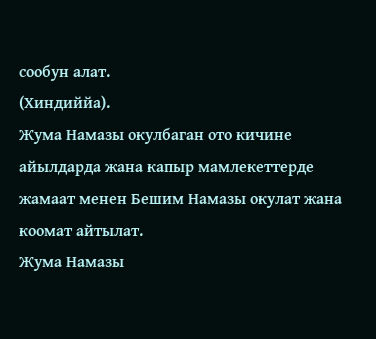сообун алат.
(Хиндиййа).
Жума Намазы окулбаган ото кичине айылдарда жана капыр мамлекеттерде жамаат менен Бешим Намазы окулат жана коомат айтылат.
Жума Намазы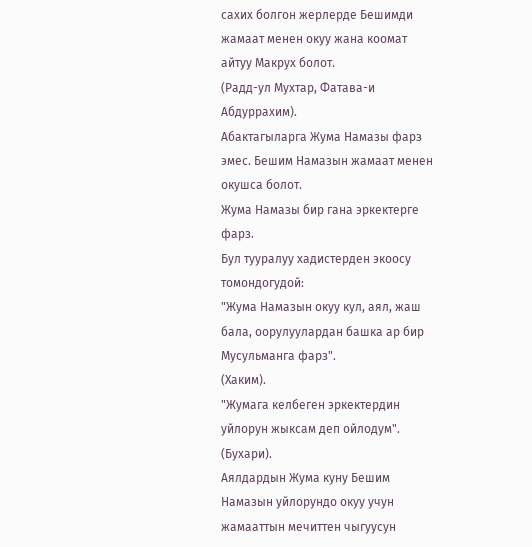сахих болгон жерлерде Бешимди жамаат менен окуу жана коомат айтуу Макрух болот.
(Радд-ул Мухтар, Фатава-и Абдуррахим).
Абактагыларга Жума Намазы фарз эмес. Бешим Намазын жамаат менен окушса болот.
Жума Намазы бир гана эркектерге фарз.
Бул тууралуу хадистерден экоосу томондогудой:
"Жума Намазын окуу кул, аял, жаш бала, оорулуулардан башка ар бир Мусульманга фарз".
(Хаким).
"Жумага келбеген эркектердин уйлорун жыксам деп ойлодум".
(Бухари).
Аялдардын Жума куну Бешим Намазын уйлорундо окуу учун жамааттын мечиттен чыгуусун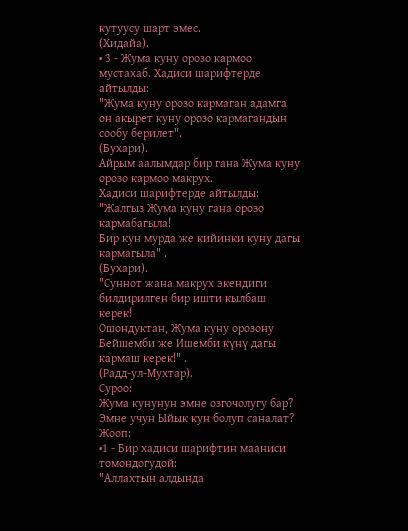кутуусу шарт эмес.
(Хидайа).
• 3 - Жума куну орозо кармоо мустахаб. Хадиси шарифтерде айтылды:
"Жума куну орозо кармаган адамга он акырет куну орозо кармагандын сообу берилет".
(Бухари).
Айрым аалымдар бир гана Жума куну орозо кармоо макрух.
Хадиси шарифтерде айтылды:
"Жалгыз Жума куну гана орозо кармабагыла!
Бир кун мурда же кийинки куну дагы кармагыла" .
(Бухари).
"Суннот жана макрух экендиги билдирилген бир ишти кылбаш керек!
Ошондуктан, Жума куну орозону Бейшемби же Ишемби күнү дагы кармаш керек!" .
(Радд-ул-Мухтар).
Суроо:
Жума кунунун эмне озгочолугу бар?
Эмне учун Ыйык кун болуп саналат?
Жооп:
•1 - Бир хадиси шарифтин мааниси томондогудой:
"Аллахтын алдында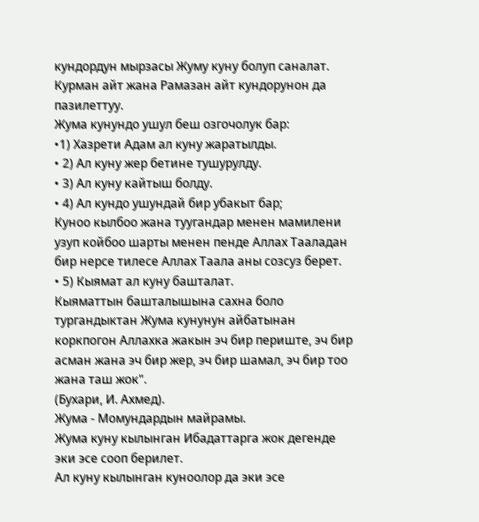кундордун мырзасы Жуму куну болуп саналат.
Курман айт жана Рамазан айт кундорунон да пазилеттуу.
Жума кунундо ушул беш озгочолук бар:
•1) Хазрети Адам ал куну жаратылды.
• 2) Ал куну жер бетине тушурулду.
• 3) Ал куну кайтыш болду.
• 4) Ал кундо ушундай бир убакыт бар;
Куноо кылбоо жана туугандар менен мамилени узуп койбоо шарты менен пенде Аллах Тааладан бир нерсе тилесе Аллах Таала аны созсуз берет.
• 5) Кыямат ал куну башталат.
Кыяматтын башталышына сахна боло тургандыктан Жума кунунун айбатынан коркпогон Аллахка жакын эч бир периште, эч бир асман жана эч бир жер, эч бир шамал, эч бир тоо жана таш жок".
(Бухари, И. Ахмед).
Жума - Момундардын майрамы.
Жума куну кылынган Ибадаттарга жок дегенде эки эсе сооп берилет.
Ал куну кылынган куноолор да эки эсе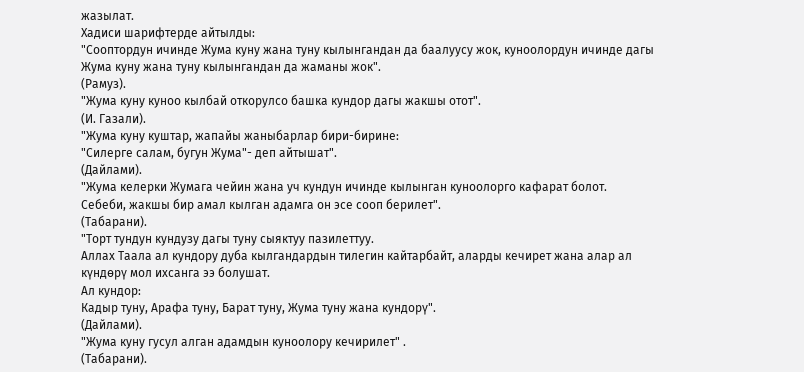жазылат.
Хадиси шарифтерде айтылды:
"Сооптордун ичинде Жума куну жана туну кылынгандан да баалуусу жок, куноолордун ичинде дагы Жума куну жана туну кылынгандан да жаманы жок".
(Рамуз).
"Жума куну куноо кылбай откорулсо башка кундор дагы жакшы отот".
(И. Газали).
"Жума куну куштар, жапайы жаныбарлар бири-бирине:
"Силерге салам, бугун Жума"- деп айтышат".
(Дайлами).
"Жума келерки Жумага чейин жана уч кундун ичинде кылынган куноолорго кафарат болот.
Себеби, жакшы бир амал кылган адамга он эсе сооп берилет".
(Табарани).
"Торт тундун кундузу дагы туну сыяктуу пазилеттуу.
Аллах Таала ал кундору дуба кылгандардын тилегин кайтарбайт, аларды кечирет жана алар ал күндөрү мол ихсанга ээ болушат.
Ал кундор:
Кадыр туну, Арафа туну, Барат туну, Жума туну жана кундорү".
(Дайлами).
"Жума куну гусул алган адамдын куноолору кечирилет" .
(Табарани).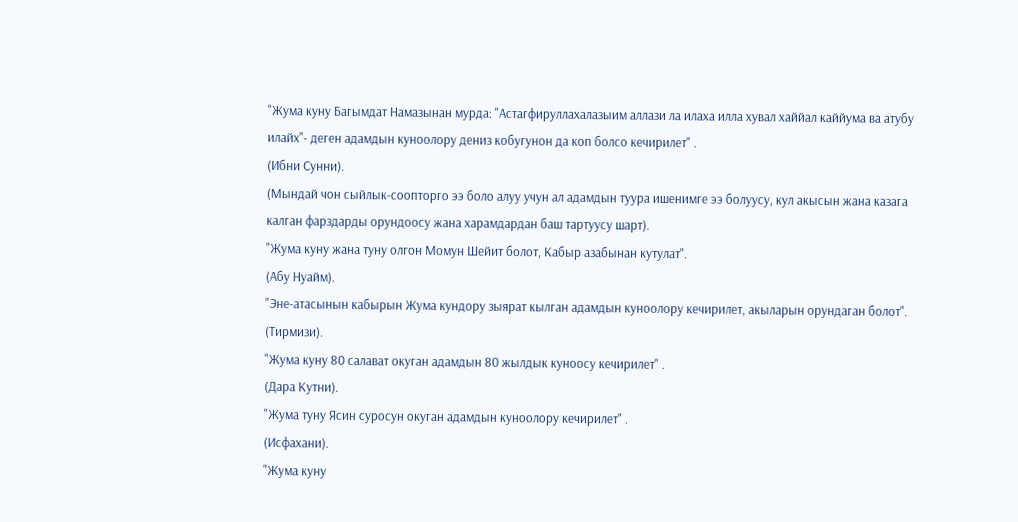"Жума куну Багымдат Намазынан мурда: "Астагфируллахалазыим аллази ла илаха илла хувал хаййал каййума ва атубу илайх"- деген адамдын куноолору дениз кобугунон да коп болсо кечирилет" .
(Ибни Сунни).
(Мындай чон сыйлык-соопторго ээ боло алуу учун ал адамдын туура ишенимге ээ болуусу, кул акысын жана казага калган фарздарды орундоосу жана харамдардан баш тартуусу шарт).
"Жума куну жана туну олгон Момун Шейит болот, Кабыр азабынан кутулат".
(Абу Нуайм).
"Эне-атасынын кабырын Жума кундору зыярат кылган адамдын куноолору кечирилет, акыларын орундаган болот".
(Тирмизи).
"Жума куну 80 салават окуган адамдын 80 жылдык куноосу кечирилет" .
(Дара Кутни).
"Жума туну Ясин суросун окуган адамдын куноолору кечирилет" .
(Исфахани).
"Жума куну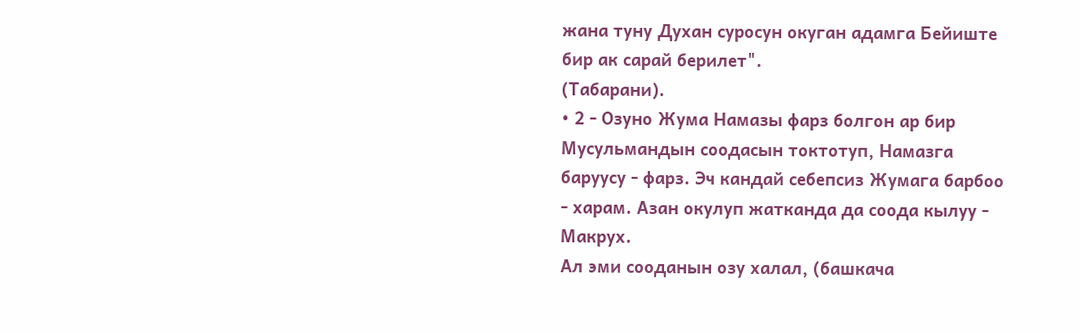жана туну Духан суросун окуган адамга Бейиште бир ак сарай берилет".
(Табарани).
• 2 - Озуно Жума Намазы фарз болгон ар бир Мусульмандын соодасын токтотуп, Намазга баруусу - фарз. Эч кандай себепсиз Жумага барбоо - харам. Азан окулуп жатканда да соода кылуу - Макрух.
Ал эми сооданын озу халал, (башкача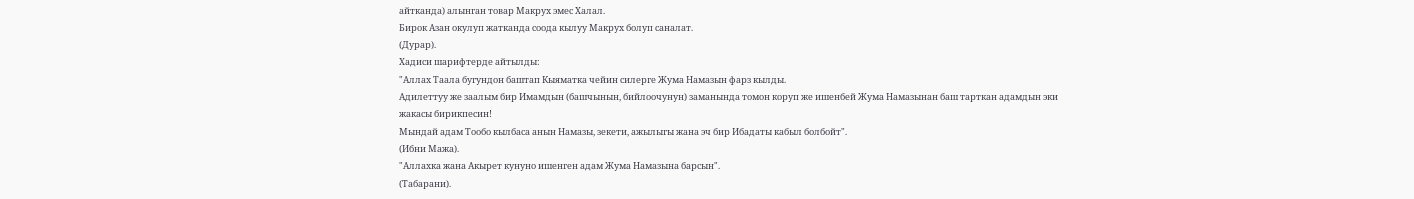айтканда) алынган товар Макрух эмес Халал.
Бирок Азан окулуп жатканда соода кылуу Макрух болуп саналат.
(Дурар).
Хадиси шарифтерде айтылды:
"Аллах Таала бугундон баштап Кыяматка чейин силерге Жума Намазын фарз кылды.
Адилеттуу же заалым бир Имамдын (башчынын, бийлоочунун) заманында томон коруп же ишенбей Жума Намазынан баш тарткан адамдын эки жакасы бирикпесин!
Мындай адам Тообо кылбаса анын Намазы, зекети, ажылыгы жана эч бир Ибадаты кабыл болбойт".
(Ибни Мажа).
"Аллахка жана Акырет кунуно ишенген адам Жума Намазына барсын".
(Табарани).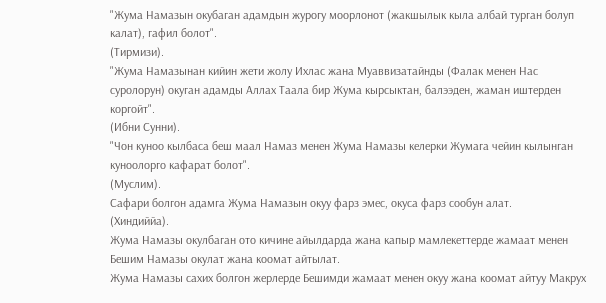"Жума Намазын окубаган адамдын журогу моорлонот (жакшылык кыла албай турган болуп калат), гафил болот".
(Тирмизи).
"Жума Намазынан кийин жети жолу Ихлас жана Муаввизатайнды (Фалак менен Нас суролорун) окуган адамды Аллах Таала бир Жума кырсыктан, балээден, жаман иштерден коргойт".
(Ибни Сунни).
"Чон куноо кылбаса беш маал Намаз менен Жума Намазы келерки Жумага чейин кылынган куноолорго кафарат болот".
(Муслим).
Сафари болгон адамга Жума Намазын окуу фарз эмес, окуса фарз сообун алат.
(Хиндиййа).
Жума Намазы окулбаган ото кичине айылдарда жана капыр мамлекеттерде жамаат менен Бешим Намазы окулат жана коомат айтылат.
Жума Намазы сахих болгон жерлерде Бешимди жамаат менен окуу жана коомат айтуу Макрух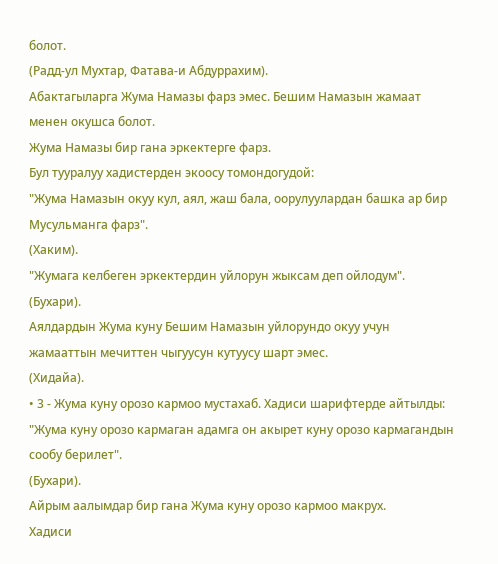болот.
(Радд-ул Мухтар, Фатава-и Абдуррахим).
Абактагыларга Жума Намазы фарз эмес. Бешим Намазын жамаат менен окушса болот.
Жума Намазы бир гана эркектерге фарз.
Бул тууралуу хадистерден экоосу томондогудой:
"Жума Намазын окуу кул, аял, жаш бала, оорулуулардан башка ар бир Мусульманга фарз".
(Хаким).
"Жумага келбеген эркектердин уйлорун жыксам деп ойлодум".
(Бухари).
Аялдардын Жума куну Бешим Намазын уйлорундо окуу учун жамааттын мечиттен чыгуусун кутуусу шарт эмес.
(Хидайа).
• 3 - Жума куну орозо кармоо мустахаб. Хадиси шарифтерде айтылды:
"Жума куну орозо кармаган адамга он акырет куну орозо кармагандын сообу берилет".
(Бухари).
Айрым аалымдар бир гана Жума куну орозо кармоо макрух.
Хадиси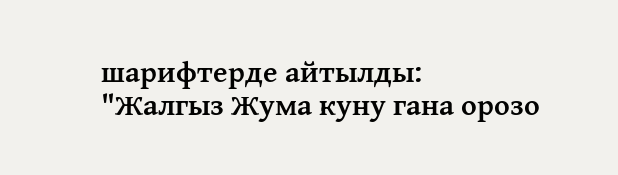шарифтерде айтылды:
"Жалгыз Жума куну гана орозо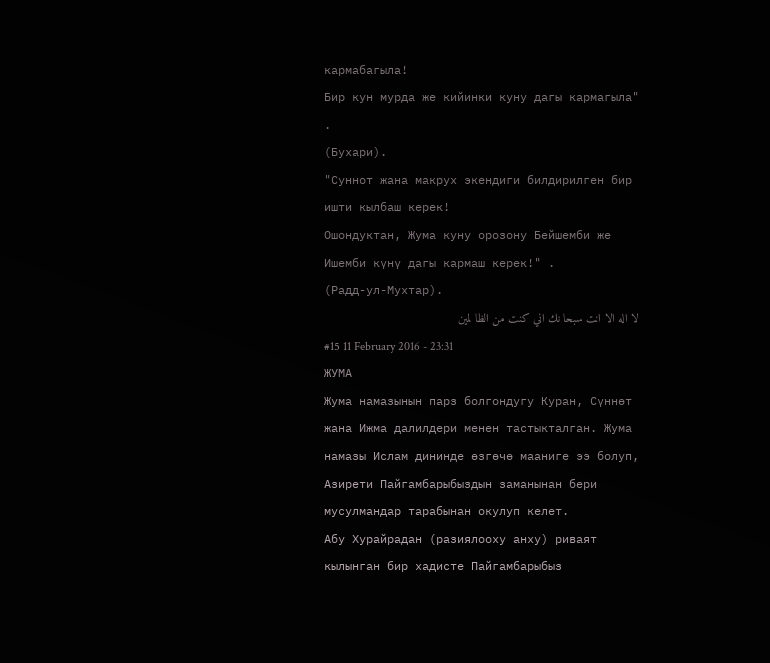кармабагыла!
Бир кун мурда же кийинки куну дагы кармагыла" .
(Бухари).
"Суннот жана макрух экендиги билдирилген бир ишти кылбаш керек!
Ошондуктан, Жума куну орозону Бейшемби же Ишемби күнү дагы кармаш керек!" .
(Радд-ул-Мухтар).
لا اله الا انت سبحا نك اني كنت من الظا لمين
#15 11 February 2016 - 23:31
ЖУМА
Жума намазынын парз болгондугу Куран, Сүннөт жана Ижма далилдери менен тастыкталган. Жума намазы Ислам дининде өзгөчө мааниге ээ болуп, Азирети Пайгамбарыбыздын заманынан бери мусулмандар тарабынан окулуп келет.
Абу Хурайрадан (разиялооху анху) риваят кылынган бир хадисте Пайгамбарыбыз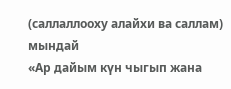(саллаллооху алайхи ва саллам) мындай
«Ар дайым күн чыгып жана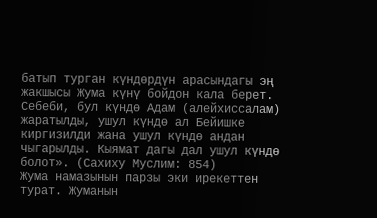батып турган күндөрдүн арасындагы эң жакшысы Жума күнү бойдон кала берет. Себеби, бул күндө Адам (алейхиссалам) жаратылды, ушул күндө ал Бейишке киргизилди жана ушул күндө андан чыгарылды. Кыямат дагы дал ушул күндө болот». (Сахиху Муслим: 854)
Жума намазынын парзы эки ирекеттен турат. Жуманын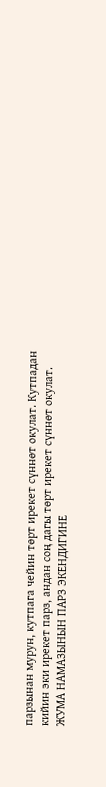парзынан мурун, кутпага чейин төрт ирекет сүннөт окулат. Кутпадан кийин эки ирекет парз, андан соң дагы төрт ирекет сүннөт окулат.
ЖУМА НАМАЗЫНЫН ПАРЗ ЭКЕНДИГИНЕ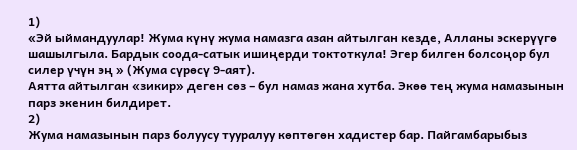1)
«Эй ыймандуулар! Жума күнү жума намазга азан айтылган кезде, Алланы эскерүүгө шашылгыла. Бардык соода-сатык ишиңерди токтоткула! Эгер билген болсоңор бул силер үчүн эң » (Жума сүрөсү 9-аят).
Аятта айтылган «зикир» деген сөз – бул намаз жана хутба. Экөө тең жума намазынын парз экенин билдирет.
2)
Жума намазынын парз болуусу тууралуу көптөгөн хадистер бар. Пайгамбарыбыз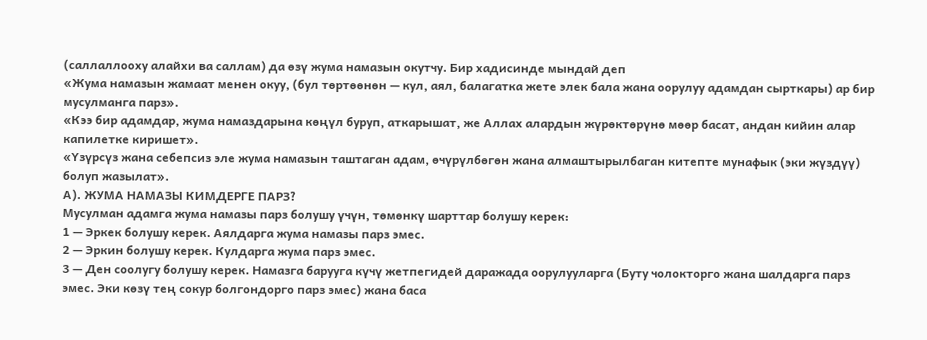(саллаллооху алайхи ва саллам) да өзү жума намазын окутчу. Бир хадисинде мындай деп
«Жума намазын жамаат менен окуу, (бул төртөөнөн — кул, аял, балагатка жете элек бала жана оорулуу адамдан сырткары) ар бир мусулманга парз».
«Кээ бир адамдар, жума намаздарына көңүл буруп, аткарышат, же Аллах алардын жүрөктөрүнө мөөр басат, андан кийин алар капилетке киришет».
«Үзүрсүз жана себепсиз эле жума намазын таштаган адам, өчүрүлбөгөн жана алмаштырылбаган китепте мунафык (эки жүздүү) болуп жазылат».
А). ЖУМА НАМАЗЫ КИМДЕРГЕ ПАРЗ?
Мусулман адамга жума намазы парз болушу үчүн, төмөнкү шарттар болушу керек:
1 — Эркек болушу керек. Аялдарга жума намазы парз эмес.
2 — Эркин болушу керек. Кулдарга жума парз эмес.
3 — Ден соолугу болушу керек. Намазга барууга күчү жетпегидей даражада оорулууларга (Буту чолокторго жана шалдарга парз эмес. Эки көзү тең сокур болгондорго парз эмес) жана баса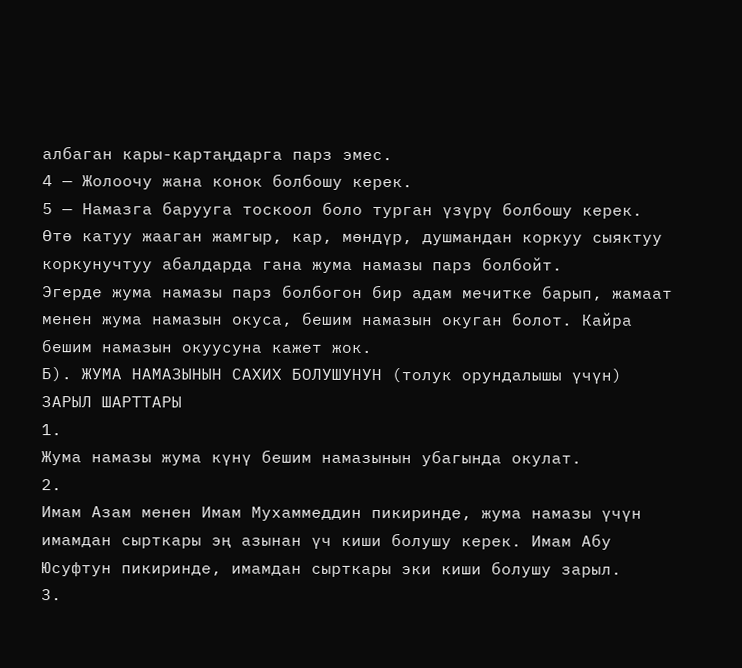албаган кары-картаңдарга парз эмес.
4 — Жолоочу жана конок болбошу керек.
5 — Намазга барууга тоскоол боло турган үзүрү болбошу керек. Өтө катуу жааган жамгыр, кар, мөндүр, душмандан коркуу сыяктуу коркунучтуу абалдарда гана жума намазы парз болбойт.
Эгерде жума намазы парз болбогон бир адам мечитке барып, жамаат менен жума намазын окуса, бешим намазын окуган болот. Кайра бешим намазын окуусуна кажет жок.
Б). ЖУМА НАМАЗЫНЫН САХИХ БОЛУШУНУН (толук орундалышы үчүн) ЗАРЫЛ ШАРТТАРЫ
1.
Жума намазы жума күнү бешим намазынын убагында окулат.
2.
Имам Азам менен Имам Мухаммеддин пикиринде, жума намазы үчүн имамдан сырткары эң азынан үч киши болушу керек. Имам Абу Юсуфтун пикиринде, имамдан сырткары эки киши болушу зарыл.
3.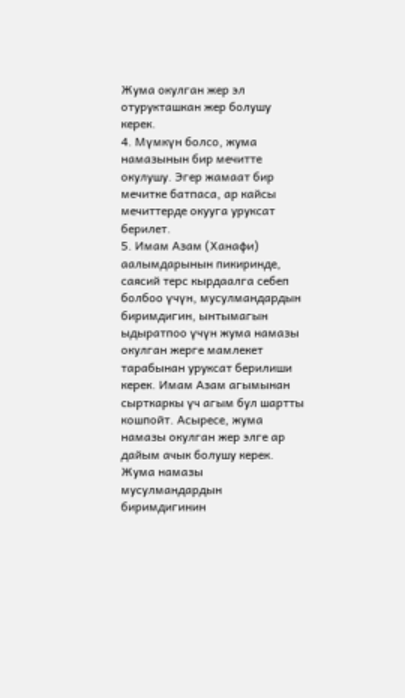Жума окулган жер эл отурукташкан жер болушу керек.
4. Мүмкүн болсо, жума намазынын бир мечитте окулушу. Эгер жамаат бир мечитке батпаса, ар кайсы мечиттерде окууга уруксат берилет.
5. Имам Азам (Ханафи) аалымдарынын пикиринде, саясий терс кырдаалга себеп болбоо үчүн, мусулмандардын биримдигин, ынтымагын ыдыратпоо үчүн жума намазы окулган жерге мамлекет тарабынан уруксат берилиши керек. Имам Азам агымынан сырткаркы үч агым бул шартты кошпойт. Асыресе, жума намазы окулган жер элге ар дайым ачык болушу керек. Жума намазы мусулмандардын биримдигинин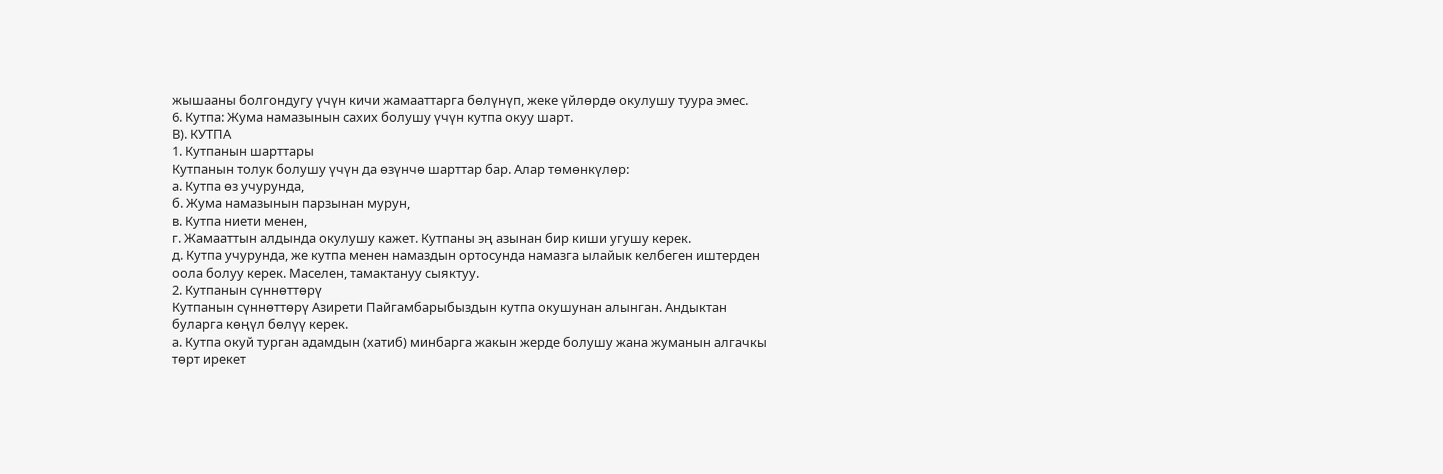жышааны болгондугу үчүн кичи жамааттарга бөлүнүп, жеке үйлөрдө окулушу туура эмес.
6. Кутпа: Жума намазынын сахих болушу үчүн кутпа окуу шарт.
В). КУТПА
1. Кутпанын шарттары
Кутпанын толук болушу үчүн да өзүнчө шарттар бар. Алар төмөнкүлөр:
а. Кутпа өз учурунда,
б. Жума намазынын парзынан мурун,
в. Кутпа ниети менен,
г. Жамааттын алдында окулушу кажет. Кутпаны эң азынан бир киши угушу керек.
д. Кутпа учурунда, же кутпа менен намаздын ортосунда намазга ылайык келбеген иштерден оола болуу керек. Маселен, тамактануу сыяктуу.
2. Кутпанын сүннөттөрү
Кутпанын сүннөттөрү Азирети Пайгамбарыбыздын кутпа окушунан алынган. Андыктан буларга көңүл бөлүү керек.
а. Кутпа окуй турган адамдын (хатиб) минбарга жакын жерде болушу жана жуманын алгачкы төрт ирекет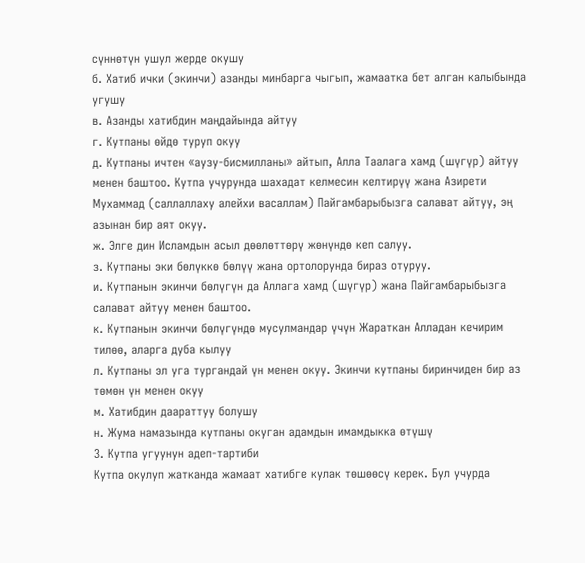сүннөтүн ушул жерде окушу
б. Хатиб ички (экинчи) азанды минбарга чыгып, жамаатка бет алган калыбында угушу
в. Азанды хатибдин маңдайында айтуу
г. Кутпаны өйдө туруп окуу
д. Кутпаны ичтен «аузу-бисмилланы» айтып, Алла Таалага хамд (шүгүр) айтуу менен баштоо. Кутпа учурунда шахадат келмесин келтирүү жана Азирети Мухаммад (саллаллаху алейхи васаллам) Пайгамбарыбызга салават айтуу, эң азынан бир аят окуу.
ж. Элге дин Исламдын асыл дөөлөттөрү жөнүндө кеп салуу.
з. Кутпаны эки бөлүккө бөлүү жана ортолорунда бираз отуруу.
и. Кутпанын экинчи бөлүгүн да Аллага хамд (шүгүр) жана Пайгамбарыбызга салават айтуу менен баштоо.
к. Кутпанын экинчи бөлүгүндө мусулмандар үчүн Жараткан Алладан кечирим тилөө, аларга дуба кылуу
л. Кутпаны эл уга тургандай үн менен окуу. Экинчи кутпаны биринчиден бир аз төмөн үн менен окуу
м. Хатибдин даараттуу болушу
н. Жума намазында кутпаны окуган адамдын имамдыкка өтүшү
3. Кутпа угуунун адеп-тартиби
Кутпа окулуп жатканда жамаат хатибге кулак төшөөсү керек. Бул учурда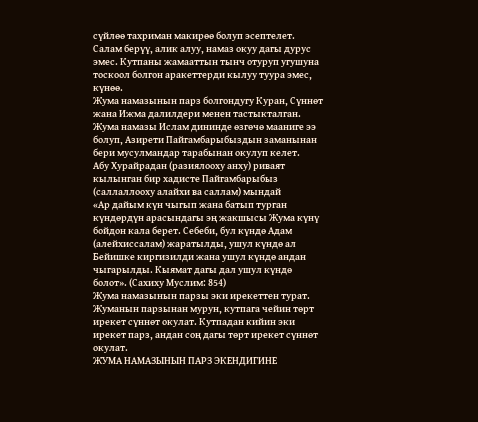сүйлөө тахриман макирөө болуп эсептелет. Салам берүү, алик алуу, намаз окуу дагы дурус эмес. Кутпаны жамааттын тынч отуруп угушуна тоскоол болгон аракеттерди кылуу туура эмес, күнөө.
Жума намазынын парз болгондугу Куран, Сүннөт жана Ижма далилдери менен тастыкталган. Жума намазы Ислам дининде өзгөчө мааниге ээ болуп, Азирети Пайгамбарыбыздын заманынан бери мусулмандар тарабынан окулуп келет.
Абу Хурайрадан (разиялооху анху) риваят кылынган бир хадисте Пайгамбарыбыз (саллаллооху алайхи ва саллам) мындай
«Ар дайым күн чыгып жана батып турган күндөрдүн арасындагы эң жакшысы Жума күнү бойдон кала берет. Себеби, бул күндө Адам (алейхиссалам) жаратылды, ушул күндө ал Бейишке киргизилди жана ушул күндө андан чыгарылды. Кыямат дагы дал ушул күндө болот». (Сахиху Муслим: 854)
Жума намазынын парзы эки ирекеттен турат. Жуманын парзынан мурун, кутпага чейин төрт ирекет сүннөт окулат. Кутпадан кийин эки ирекет парз, андан соң дагы төрт ирекет сүннөт окулат.
ЖУМА НАМАЗЫНЫН ПАРЗ ЭКЕНДИГИНЕ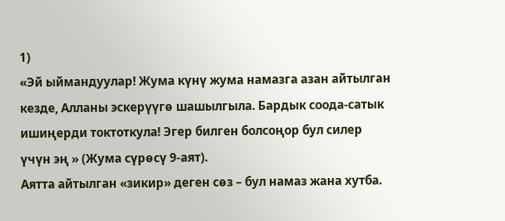1)
«Эй ыймандуулар! Жума күнү жума намазга азан айтылган кезде, Алланы эскерүүгө шашылгыла. Бардык соода-сатык ишиңерди токтоткула! Эгер билген болсоңор бул силер үчүн эң » (Жума сүрөсү 9-аят).
Аятта айтылган «зикир» деген сөз – бул намаз жана хутба.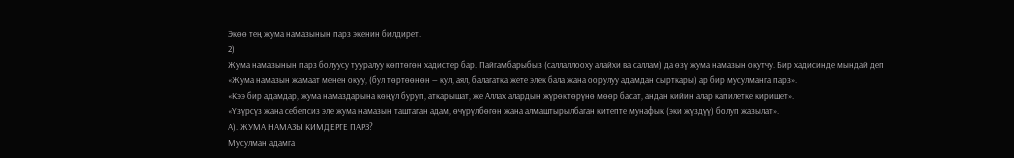Экөө тең жума намазынын парз экенин билдирет.
2)
Жума намазынын парз болуусу тууралуу көптөгөн хадистер бар. Пайгамбарыбыз (саллаллооху алайхи ва саллам) да өзү жума намазын окутчу. Бир хадисинде мындай деп
«Жума намазын жамаат менен окуу, (бул төртөөнөн — кул, аял, балагатка жете элек бала жана оорулуу адамдан сырткары) ар бир мусулманга парз».
«Кээ бир адамдар, жума намаздарына көңүл буруп, аткарышат, же Аллах алардын жүрөктөрүнө мөөр басат, андан кийин алар капилетке киришет».
«Үзүрсүз жана себепсиз эле жума намазын таштаган адам, өчүрүлбөгөн жана алмаштырылбаган китепте мунафык (эки жүздүү) болуп жазылат».
А). ЖУМА НАМАЗЫ КИМДЕРГЕ ПАРЗ?
Мусулман адамга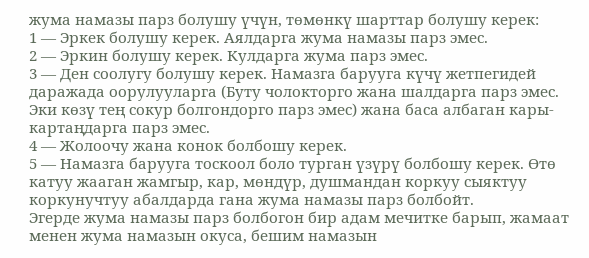жума намазы парз болушу үчүн, төмөнкү шарттар болушу керек:
1 — Эркек болушу керек. Аялдарга жума намазы парз эмес.
2 — Эркин болушу керек. Кулдарга жума парз эмес.
3 — Ден соолугу болушу керек. Намазга барууга күчү жетпегидей даражада оорулууларга (Буту чолокторго жана шалдарга парз эмес. Эки көзү тең сокур болгондорго парз эмес) жана баса албаган кары-картаңдарга парз эмес.
4 — Жолоочу жана конок болбошу керек.
5 — Намазга барууга тоскоол боло турган үзүрү болбошу керек. Өтө катуу жааган жамгыр, кар, мөндүр, душмандан коркуу сыяктуу коркунучтуу абалдарда гана жума намазы парз болбойт.
Эгерде жума намазы парз болбогон бир адам мечитке барып, жамаат менен жума намазын окуса, бешим намазын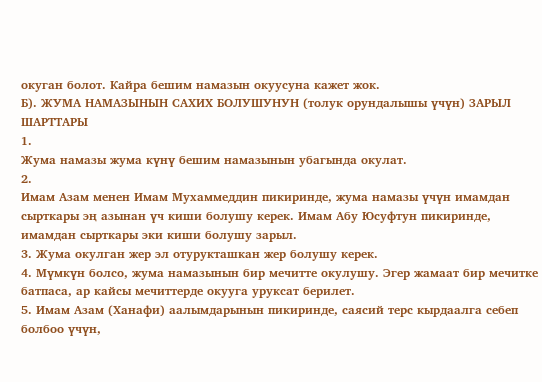окуган болот. Кайра бешим намазын окуусуна кажет жок.
Б). ЖУМА НАМАЗЫНЫН САХИХ БОЛУШУНУН (толук орундалышы үчүн) ЗАРЫЛ ШАРТТАРЫ
1.
Жума намазы жума күнү бешим намазынын убагында окулат.
2.
Имам Азам менен Имам Мухаммеддин пикиринде, жума намазы үчүн имамдан сырткары эң азынан үч киши болушу керек. Имам Абу Юсуфтун пикиринде, имамдан сырткары эки киши болушу зарыл.
3. Жума окулган жер эл отурукташкан жер болушу керек.
4. Мүмкүн болсо, жума намазынын бир мечитте окулушу. Эгер жамаат бир мечитке батпаса, ар кайсы мечиттерде окууга уруксат берилет.
5. Имам Азам (Ханафи) аалымдарынын пикиринде, саясий терс кырдаалга себеп болбоо үчүн,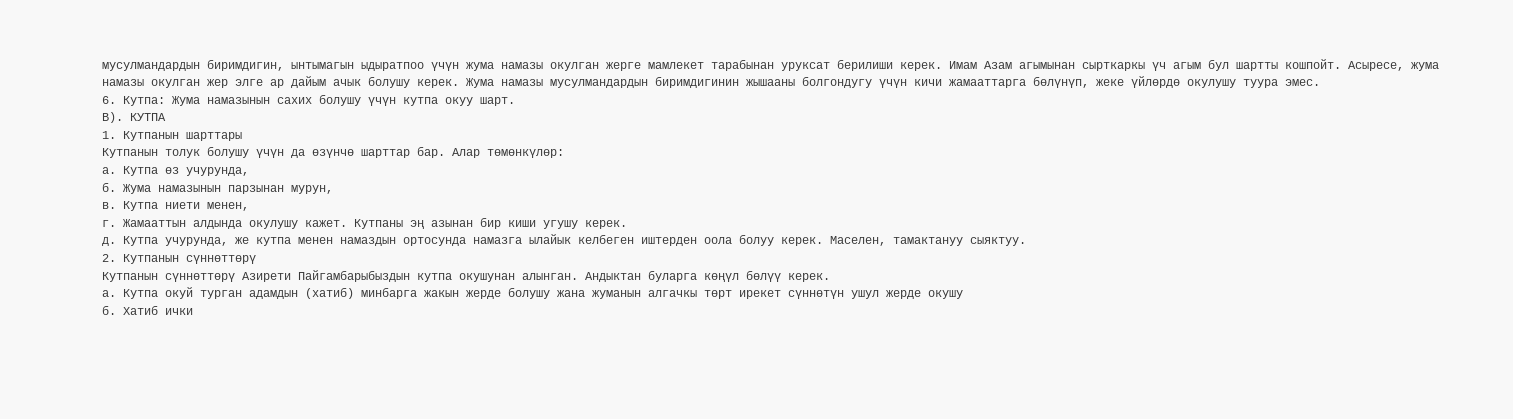мусулмандардын биримдигин, ынтымагын ыдыратпоо үчүн жума намазы окулган жерге мамлекет тарабынан уруксат берилиши керек. Имам Азам агымынан сырткаркы үч агым бул шартты кошпойт. Асыресе, жума намазы окулган жер элге ар дайым ачык болушу керек. Жума намазы мусулмандардын биримдигинин жышааны болгондугу үчүн кичи жамааттарга бөлүнүп, жеке үйлөрдө окулушу туура эмес.
6. Кутпа: Жума намазынын сахих болушу үчүн кутпа окуу шарт.
В). КУТПА
1. Кутпанын шарттары
Кутпанын толук болушу үчүн да өзүнчө шарттар бар. Алар төмөнкүлөр:
а. Кутпа өз учурунда,
б. Жума намазынын парзынан мурун,
в. Кутпа ниети менен,
г. Жамааттын алдында окулушу кажет. Кутпаны эң азынан бир киши угушу керек.
д. Кутпа учурунда, же кутпа менен намаздын ортосунда намазга ылайык келбеген иштерден оола болуу керек. Маселен, тамактануу сыяктуу.
2. Кутпанын сүннөттөрү
Кутпанын сүннөттөрү Азирети Пайгамбарыбыздын кутпа окушунан алынган. Андыктан буларга көңүл бөлүү керек.
а. Кутпа окуй турган адамдын (хатиб) минбарга жакын жерде болушу жана жуманын алгачкы төрт ирекет сүннөтүн ушул жерде окушу
б. Хатиб ички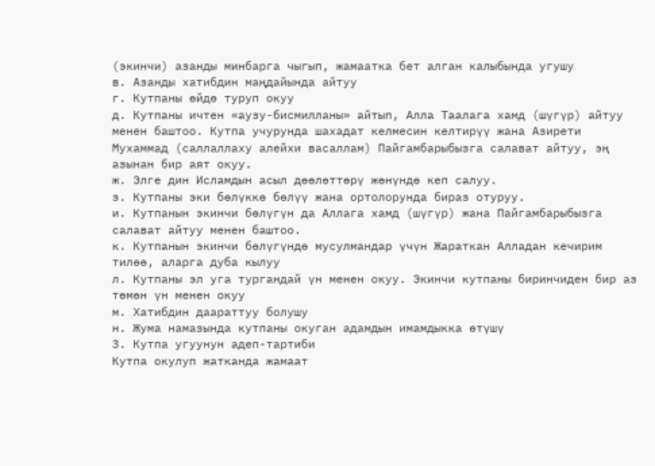(экинчи) азанды минбарга чыгып, жамаатка бет алган калыбында угушу
в. Азанды хатибдин маңдайында айтуу
г. Кутпаны өйдө туруп окуу
д. Кутпаны ичтен «аузу-бисмилланы» айтып, Алла Таалага хамд (шүгүр) айтуу менен баштоо. Кутпа учурунда шахадат келмесин келтирүү жана Азирети Мухаммад (саллаллаху алейхи васаллам) Пайгамбарыбызга салават айтуу, эң азынан бир аят окуу.
ж. Элге дин Исламдын асыл дөөлөттөрү жөнүндө кеп салуу.
з. Кутпаны эки бөлүккө бөлүү жана ортолорунда бираз отуруу.
и. Кутпанын экинчи бөлүгүн да Аллага хамд (шүгүр) жана Пайгамбарыбызга салават айтуу менен баштоо.
к. Кутпанын экинчи бөлүгүндө мусулмандар үчүн Жараткан Алладан кечирим тилөө, аларга дуба кылуу
л. Кутпаны эл уга тургандай үн менен окуу. Экинчи кутпаны биринчиден бир аз төмөн үн менен окуу
м. Хатибдин даараттуу болушу
н. Жума намазында кутпаны окуган адамдын имамдыкка өтүшү
3. Кутпа угуунун адеп-тартиби
Кутпа окулуп жатканда жамаат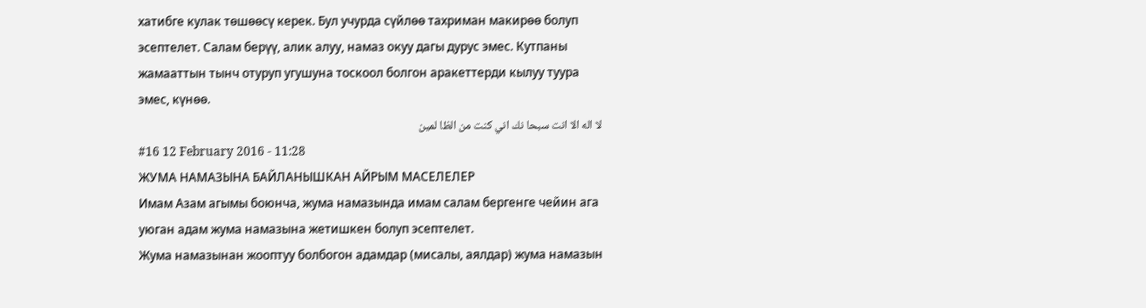хатибге кулак төшөөсү керек. Бул учурда сүйлөө тахриман макирөө болуп эсептелет. Салам берүү, алик алуу, намаз окуу дагы дурус эмес. Кутпаны жамааттын тынч отуруп угушуна тоскоол болгон аракеттерди кылуу туура эмес, күнөө.
لا اله الا انت سبحا نك اني كنت من الظا لمين
#16 12 February 2016 - 11:28
ЖУМА НАМАЗЫНА БАЙЛАНЫШКАН АЙРЫМ МАСЕЛЕЛЕР
Имам Азам агымы боюнча, жума намазында имам салам бергенге чейин ага уюган адам жума намазына жетишкен болуп эсептелет.
Жума намазынан жооптуу болбогон адамдар (мисалы, аялдар) жума намазын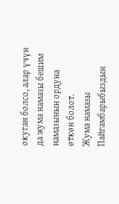окуган болсо, алар үчүн да жума намазы бешим намазынын ордуна өткөн болот.
Жума намазы Пайгамбарыбыздын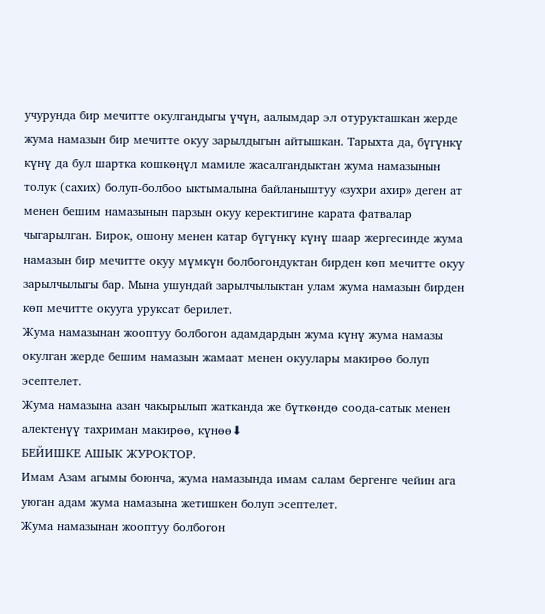учурунда бир мечитте окулгандыгы үчүн, аалымдар эл отурукташкан жерде жума намазын бир мечитте окуу зарылдыгын айтышкан. Тарыхта да, бүгүнкү күнү да бул шартка кошкөңүл мамиле жасалгандыктан жума намазынын толук (сахих) болуп-болбоо ыктымалына байланыштуу «зухри ахир» деген ат менен бешим намазынын парзын окуу керектигине карата фатвалар чыгарылган. Бирок, ошону менен катар бүгүнкү күнү шаар жергесинде жума намазын бир мечитте окуу мүмкүн болбогондуктан бирден көп мечитте окуу зарылчылыгы бар. Мына ушундай зарылчылыктан улам жума намазын бирден көп мечитте окууга уруксат берилет.
Жума намазынан жооптуу болбогон адамдардын жума күнү жума намазы окулган жерде бешим намазын жамаат менен окуулары макирөө болуп эсептелет.
Жума намазына азан чакырылып жатканда же бүткөндө соода-сатык менен алектенүү тахриман макирөө, күнөө⬇
БЕЙИШКЕ АШЫК ЖУРОКТОР.
Имам Азам агымы боюнча, жума намазында имам салам бергенге чейин ага уюган адам жума намазына жетишкен болуп эсептелет.
Жума намазынан жооптуу болбогон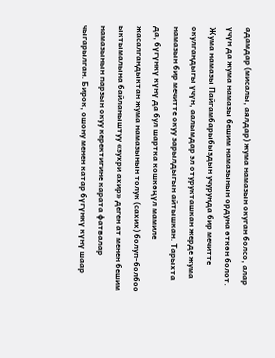адамдар (мисалы, аялдар) жума намазын окуган болсо, алар үчүн да жума намазы бешим намазынын ордуна өткөн болот.
Жума намазы Пайгамбарыбыздын учурунда бир мечитте окулгандыгы үчүн, аалымдар эл отурукташкан жерде жума намазын бир мечитте окуу зарылдыгын айтышкан. Тарыхта да, бүгүнкү күнү да бул шартка кошкөңүл мамиле жасалгандыктан жума намазынын толук (сахих) болуп-болбоо ыктымалына байланыштуу «зухри ахир» деген ат менен бешим намазынын парзын окуу керектигине карата фатвалар чыгарылган. Бирок, ошону менен катар бүгүнкү күнү шаар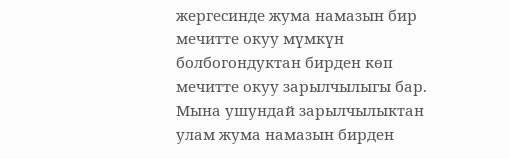жергесинде жума намазын бир мечитте окуу мүмкүн болбогондуктан бирден көп мечитте окуу зарылчылыгы бар. Мына ушундай зарылчылыктан улам жума намазын бирден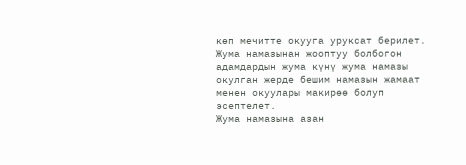көп мечитте окууга уруксат берилет.
Жума намазынан жооптуу болбогон адамдардын жума күнү жума намазы окулган жерде бешим намазын жамаат менен окуулары макирөө болуп эсептелет.
Жума намазына азан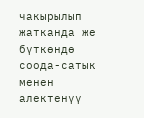чакырылып жатканда же бүткөндө соода-сатык менен алектенүү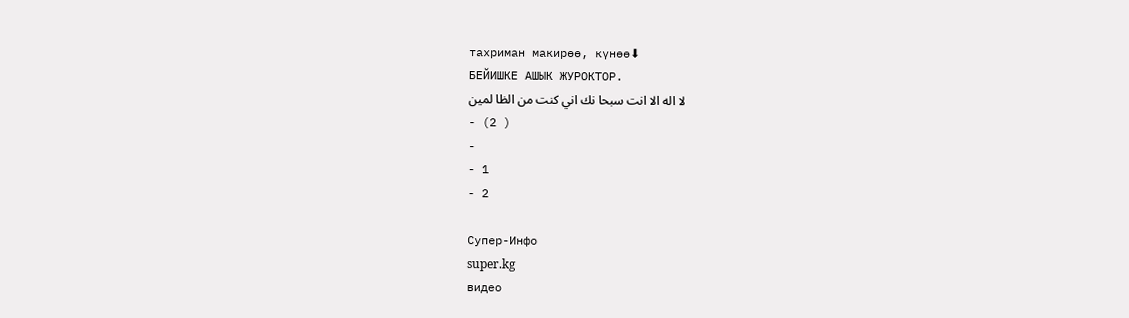тахриман макирөө, күнөө⬇
БЕЙИШКЕ АШЫК ЖУРОКТОР.
لا اله الا انت سبحا نك اني كنت من الظا لمين
- (2 )
-
- 1
- 2

Супер-Инфо
super.kg
видео